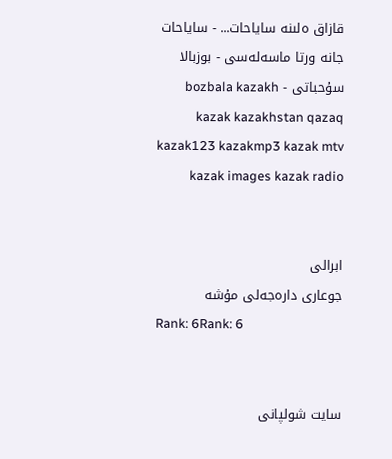قازاق ەلىنە ساياحات... - ساياحات جانە ورتا ماسەلەسى - بوزبالا سۇحباتى - bozbala kazakh kazak kazakhstan qazaq kazak123 kazakmp3 kazak mtv kazak images kazak radio


ابرالى
جوعارى دارەجەلى مۇشە
Rank: 6Rank: 6


سايت شولپانى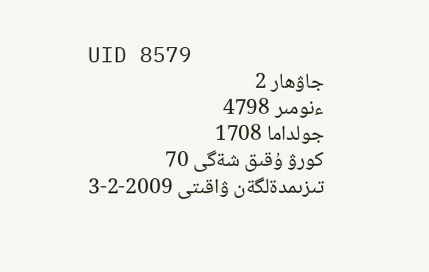UID 8579
جاۋھار 2
ءنومىر 4798
جولداما 1708
كورۋ ۇقىق شةگى 70
تىزىمدةلگةن ۋاقىتى 2009-2-3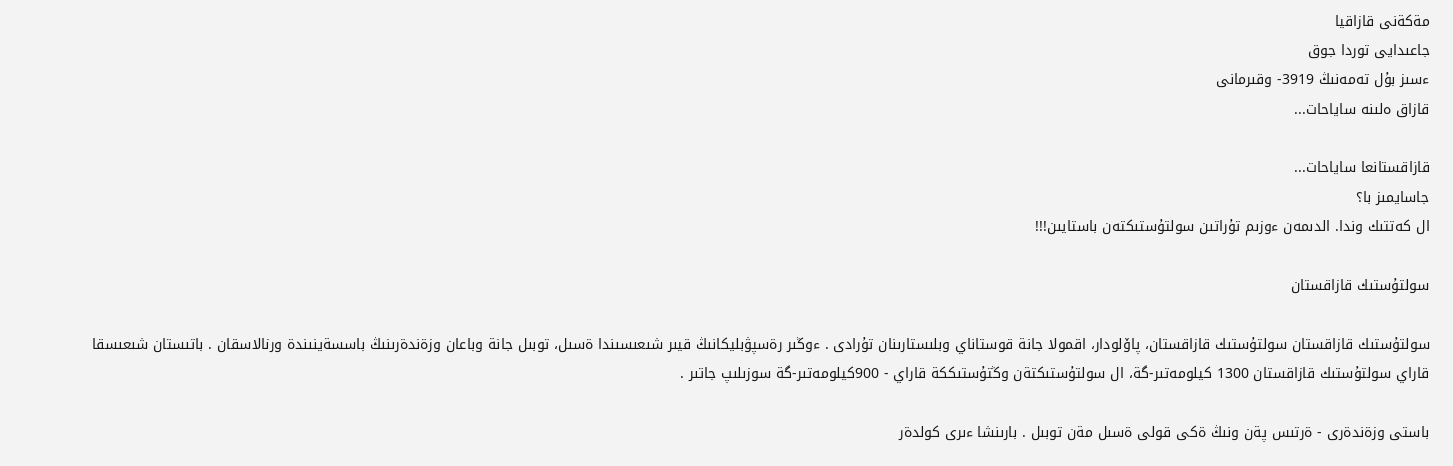مةكةنى قازاقيا
جاعىدايى توردا جوق
ءسىز بۇل تەمەنىڭ 3919- وقىرمانى
قازاق ەلىنە ساياحات...

قازاقستانعا ساياحات...
جاسايمىز با؟
ال كەتتىك وندا. الدىمەن ءوزىم تۇراتىن سولتۇستىكتەن باستايىن!!!

سولتۇستىك قازاقستان

سولتۇستىك قازاقستان سولتۇستىك قازاقستان، پاۆلودار، اقمولا جانة قوستاناي وبلىستارىنان تۇرادى . ءوڭىر رةسپۋبليكانىڭ قيىر شىعىسىندا ةسىل، توبىل جانة وباعان وزةندةرىنىڭ باسسةينىندة ورنالاسقان . باتىستان شىعىسقا قاراي سولتۇستىك قازاقستان 1300 كيلومەتىر-گة، ال سولتۇستىكتةن وڭتۇستىككة قاراي - 900كيلومەتىر-گة سوزىلىپ جاتىر .

باستى وزةندةرى - ةرتىس پةن ونىڭ ةكى قولى ةسىل مةن توبىل . بارىنشا ءىرى كولدةر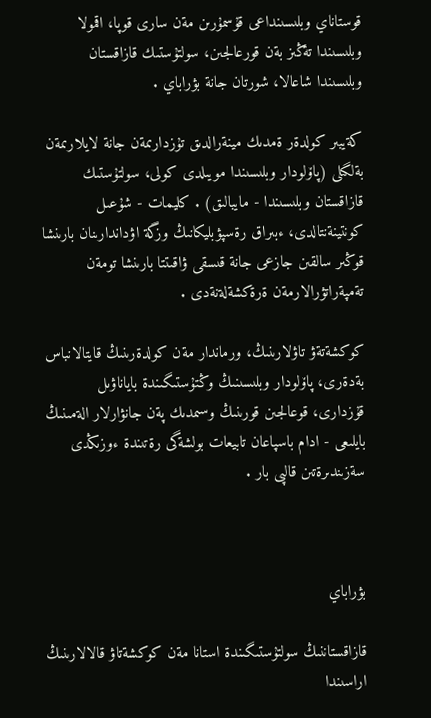قوستاناي وبلىسىنداعى قۇسمۇرىن مةن سارى قوپا، اقمولا وبلىسىندا تةڭىز بةن قورعالجىن، سولتۇستىك قازاقستان وبلىسىندا شاعالا، شورتان جانة بۋراباي .

كةيبىر كولدةر ةمدىك مينةرالدىق تۇزدارىمةن جانة لايلارىمةن بةلگىلى (پاۆلودار وبلىسىندا مويىلدى كولى، سولتۇستىك قازاقستان وبلىسىندا - مايبالىق) . كليمات - شۇعىل كونتينةنتالدى، ءبىراق رةسپۋبليكانىڭ وزگة اۋداندارىنان بارىنشا قوڭىر سالقىن جازعى جانة قىسقى ۋاقىتتا بارىنشا تومةن تةمپةراتۋرالارمةن ةرةكشةلةنةدى .

كوكشةتةۋ تاۋلارىنىڭ، ورماندار مةن كولدةرىنىڭ قايتالانباس بةدةرى، پاۆلودار وبلىسىنىڭ وڭتۇستىگىندة باياناۋىل قۇزدارى، قوعالجىن قورىنىڭ وسىمدىك پةن جانۋارلار الةمىنىڭ بايلىعى - ادام باسپاعان تابيعات بولشةگى رةتىندة ءوزىڭدى سةزىندىرةتىن قالپى بار .



بۋراباي

قازاقستاننىڭ سولتۇستىگىندة استانا مةن كوكشةتاۋ قالالارىنىڭ اراسىندا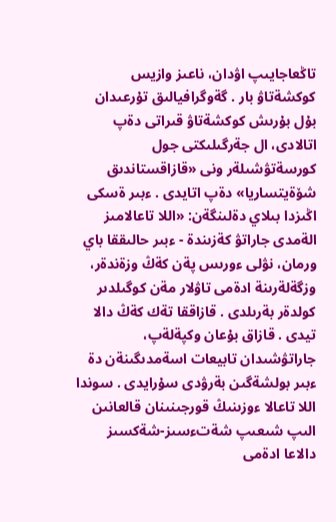تاڭعاجايىپ اۋدان، ناعىز وازيس كوكشةتاۋ بار . گةوگرافيالىق تۇرعىدان بۇل بۇرىش كوكشةتاۋ قىراتى دةپ اتالادى، ال جةرگىلىكتى جول كورسةتۋشىلةر ونى «قازاقستاندىق شۆةيتساريا» دةپ اتايدى . ءبىر ةسكى اڭىزدا بىلاي دةلىنگةن: «اللا تاعالامىز الةمدى جاراتۋ كةزىندة - ءبىر حالىققا باي ورمان، نۋلى ءورىس پةن كةڭ وزةندةر، وزگةلةرىنة ادةمى تاۋلار مةن كوگىلدىر كولدةر بةرىلدى . قازاققا تةك كةڭ دالا تيدى . قازاق بۇعان وكپةلةپ، جاراتۋشىدان تابيعات اسةمدىگىنةن دة ءبىر بولشةگىن بةرۋدى سۇرايدى . سوندا اللا تاعالا ءوزىنىڭ قورجىنىنان قالعانىن الىپ شىعىپ شةتءسىز-شةكسىز دالاعا ادةمى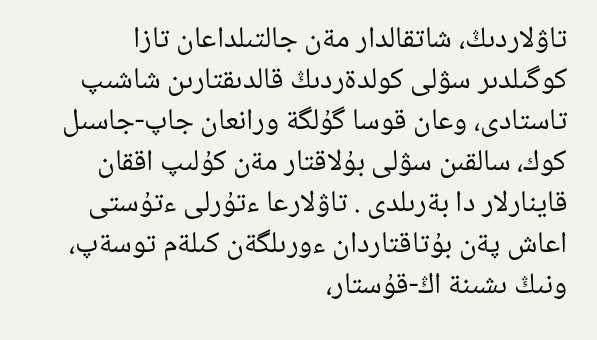تاۋلاردىڭ، شاتقالدار مةن جالتىلداعان تازا كوگىلدىر سۋلى كولدةردىڭ قالدىقتارىن شاشىپ تاستادى، وعان قوسا گۇلگة ورانعان جاپ-جاسىل كوك، سالقىن سۋلى بۇلاقتار مةن كۇلىپ اققان قاينارلار دا بةرىلدى . تاۋلارعا ءتۇرلى ءتۇستى اعاش پةن بۇتاقتاردان ءورىلگةن كىلةم توسةپ، ونىڭ ىشىنة اڭ-قۇستار،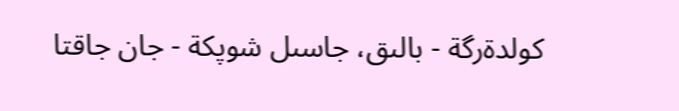كولدةرگة - بالىق، جاسىل شوپكة - جان جاقتا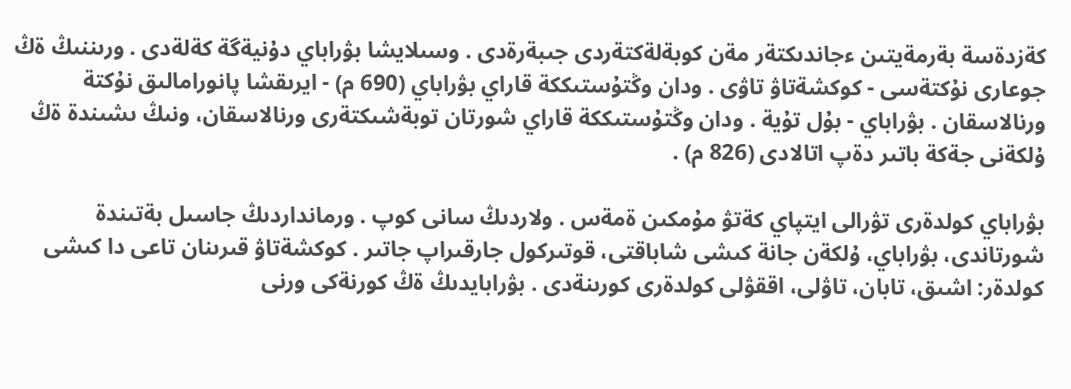كةزدةسة بةرمةيتىن ءجاندىكتةر مةن كوبةلةكتةردى جىبةرةدى . وسىلايشا بۋراباي دۇنيةگة كةلةدى . ورىننىڭ ةڭ جوعارى نۇكتةسى - كوكشةتاۋ تاۋى . ودان وڭتۇستىككة قاراي بۋراباي (690 م) - ايرىقشا پانورامالىق نۇكتة ورنالاسقان . بۋراباي - بۇل تۇية . ودان وڭتۇستىككة قاراي شورتان توبةشىكتةرى ورنالاسقان، ونىڭ ىشىندة ةڭ ۇلكةنى جةكة باتىر دةپ اتالادى (826 م) .

بۋراباي كولدةرى تۋرالى ايتپاي كةتۋ مۇمكىن ةمةس . ولاردىڭ سانى كوپ . ورمانداردىڭ جاسىل بةتىندة شورتاندى، بۋراباي، ۇلكةن جانة كىشى شاباقتى، قوتىركول جارقىراپ جاتىر . كوكشةتاۋ قىرىنان تاعى دا كىشى كولدةر: اشىق، تابان، تاۋلى، اققۋلى كولدةرى كورىنةدى . بۋرابايدىڭ ةڭ كورنةكى ورنى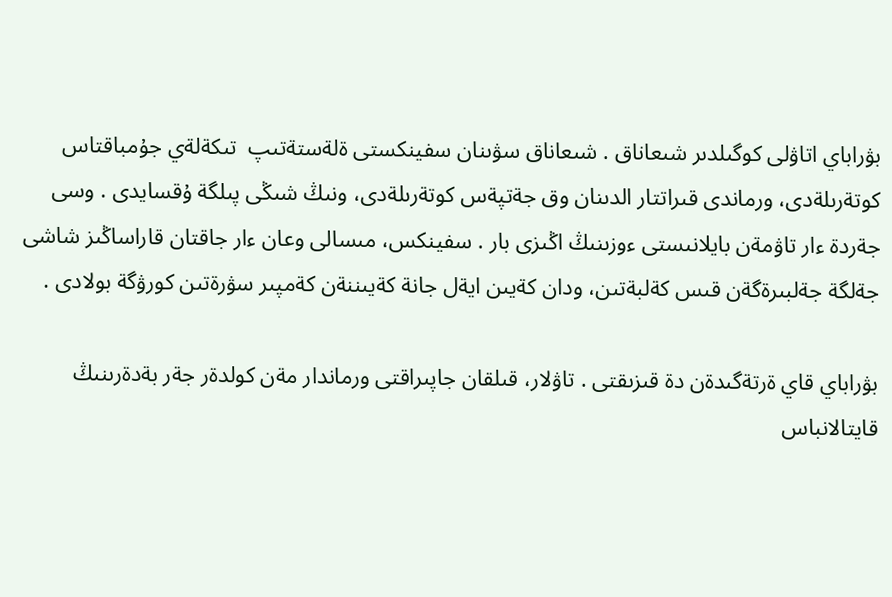بۋراباي اتاۋلى كوگىلدىر شىعاناق . شىعاناق سۋىنان سفينكستى ةلةستةتىپ  تىكةلةي جۇمباقتاس كوتةرىلةدى، ورماندى قىراتتار الدىنان وق جةتپةس كوتةرىلةدى، ونىڭ شىڭى پىلگة ۇقسايدى . وسى جةردة ءار تاۋمةن بايلانىستى ءوزىنىڭ اڭىزى بار . سفينكس، مىسالى وعان ءار جاقتان قاراساڭىز شاشى جةلگة جةلبىرةگةن قىس كةلبةتىن، ودان كةيىن ايةل جانة كةيىننةن كةمپىر سۋرةتىن كورۋگة بولادى .

بۋراباي قاي ةرتةگىدةن دة قىزىقتى . تاۋلار، قىلقان جاپىراقتى ورماندار مةن كولدةر جةر بةدةرىنىڭ قايتالانباس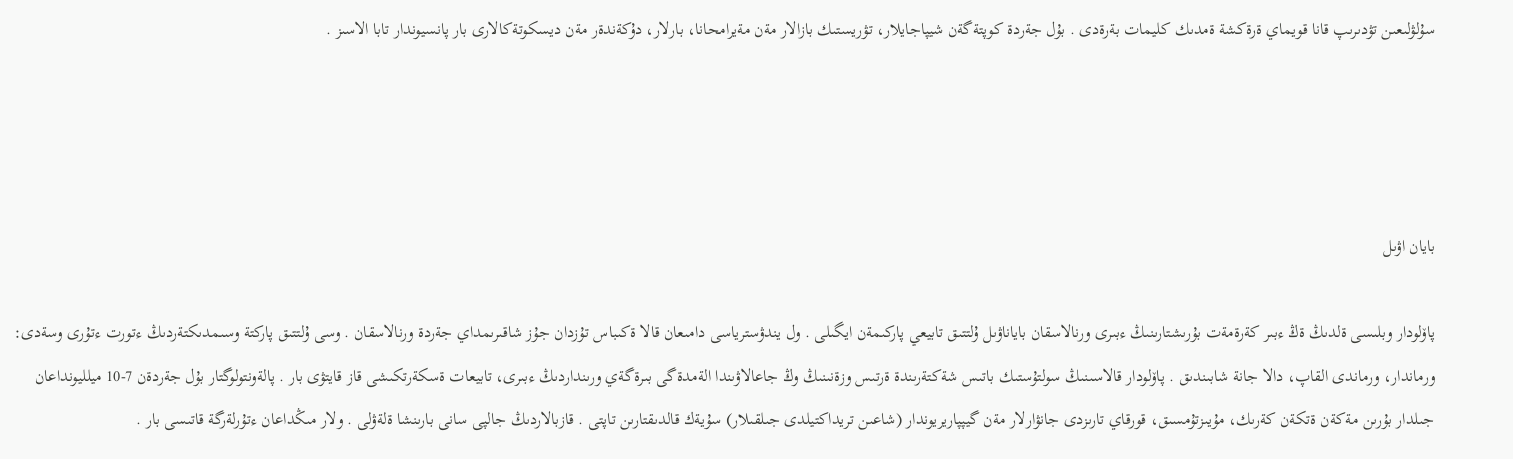سۇلۋلىعىن تۋدىرىپ قانا قويماي ةرةكشة ةمدىك كليمات بةرةدى . بۇل جةردة كوپتةگةن شيپاجايلار، تۋريستىك بازالار مةن مةيرامحانا، بارلار، دۇكةندةر مةن ديسكوتةكالارى بار پانسيوندار تابا الاسىز .




بايان اۋىل

پاۆلودار وبلىسى ةلدىڭ ةڭ ءبىر كةرةمةت بۇرىشتارىنىڭ ءبىرى ورنالاسقان باياناۋىل ۇلتتىق تابيعي پاركىمةن ايگىلى . ول يندۋسترياسى دامىعان قالا ةكىباس تۇزدان جۇز شاقىرىمداي جةردة ورنالاسقان . وسى ۇلتتىق پاركتة وسىمدىكتةردىڭ ءتورت ءتۇرى وسةدى: ورماندار، ورماندى القاپ، دالا جانة شابىندىق . پاۆلودار قالاسىنىڭ سولتۇستىك باتىس شةكتةرىندة ةرتىس وزةنىنىڭ وڭ جاعالاۋىندا الةمدةگى بىرةگةي ورىنداردىڭ ءبىرى، تابيعات ةسكةرتكىشى قاز قايتۋى بار . پالةونتولوگتار بۇل جةردةن 7-10 ميلليونداعان جىلدار بۇرىن مةكةن ةتكةن كةرىك، مۇيىزتۇمسىق، قورقاي تارىزدى جانۋارلار مةن گيپپاريريوندار (شاعىن تريداكتيلدى جىلقىلار) سۇيةك قالدىقتارىن تاپتى . قازبالاردىڭ جالپى سانى بارىنشا ةلةۋلى . ولار مىڭداعان ءتۇرلةرگة قاتىسى بار .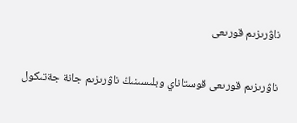ناۋرىزىم قورىعى

ناۋرىزىم قورىعى قوستاناي وبلىسىنىڭ ناۋرىزىم جانة جةتىكول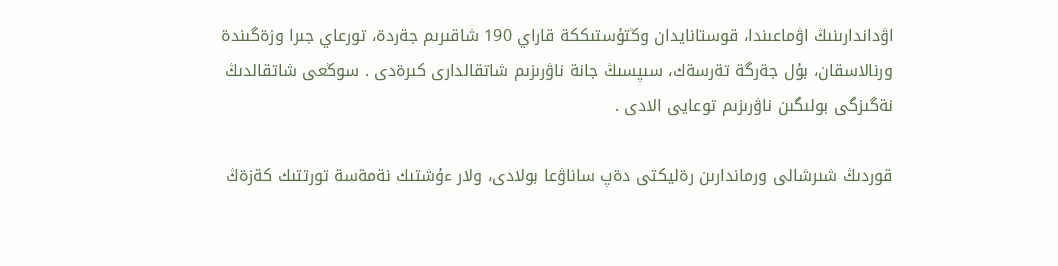اۋداندارىنىڭ اۋماعىندا، قوستانايدان وڭتۇستىككة قاراي 190 شاقىرىم جةردة، تورعاي جىرا وزةگىندة ورنالاسقان، بۇل جةرگة تةرسةك، سىپسىڭ جانة ناۋرىزىم شاتقالدارى كىرةدى . سوڭعى شاتقالدىڭ نةگىزگى بولىگىن ناۋرىزىم توعايى الادى .

قوردىڭ شىرشالى ورماندارىن رةليكتى دةپ ساناۋعا بولادى، ولار ءۇشتىك نةمةسة تورتتىك كةزةڭ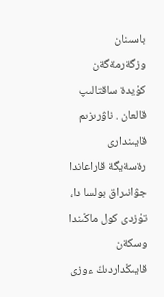باسىنان وزگةرمةگةن كۇيدة ساقتالىپ قالعان . ناۋرىزىم قايىندارى رةسةيگة قاراعاندا جۋانىراق بولسا دا، تۇزدى كول ماڭىندا وسكةن قايىڭداردىڭ ءوزى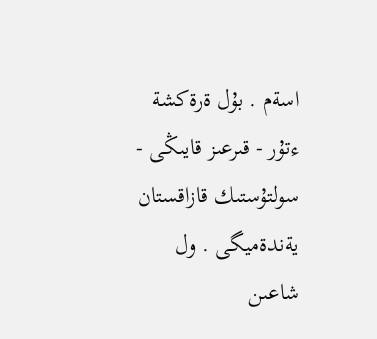اسةم . بۇل ةرةكشة ءتۇر - قىرعىز قايىڭى - سولتۇستىك قازاقستان يةندةميگى . ول شاعىن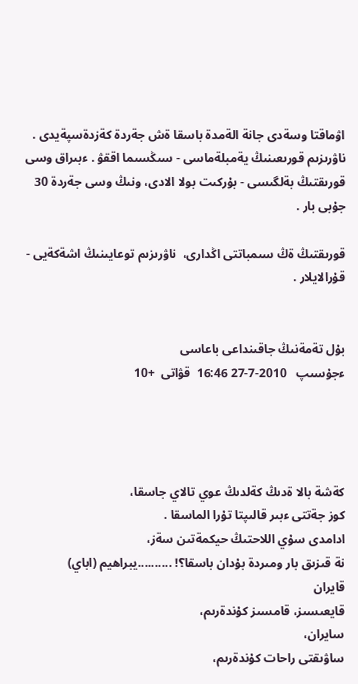اۋماقتا وسةدى جانة الةمدة باسقا ةش جةردة كةزدةسپةيدى . ناۋرىزىم قورىعىنىڭ يةمبلةماسى - سىڭسىما اققۋ . ءبىراق وسى قورىقتىڭ بةلگىسى - بۇركىت بولا الادى، ونىڭ وسى جةردة 30 جۇبى بار .

قورىقتىڭ ةڭ سىمباتتى اڭدارى،  ناۋرىزىم توعايىنىڭ اشةكةيى - قۇرالايلار .


بۇل تةمةنىڭ جاقىنداعى باعاسى
ءجۇسىپ   2010-7-27 16:46  قۋاتى  +10




كةشة بالا ةدىڭ كةلدىڭ عوي تالاي جاسقا،
كوز جةتتى ءبىر قالىپتا تۇرا الماسقا .
ادامدى سۇي اللاحتىڭ حيكمةتىن سةز،
نة قىزىق بار ومىردة بۇدان باسقا؟! ..........يبراھيم (اباي)
قايران
قايعىسىز، قامسىز كۇندةرىم،
سايران،
ساۋىقتى راحات كۇندةرىم،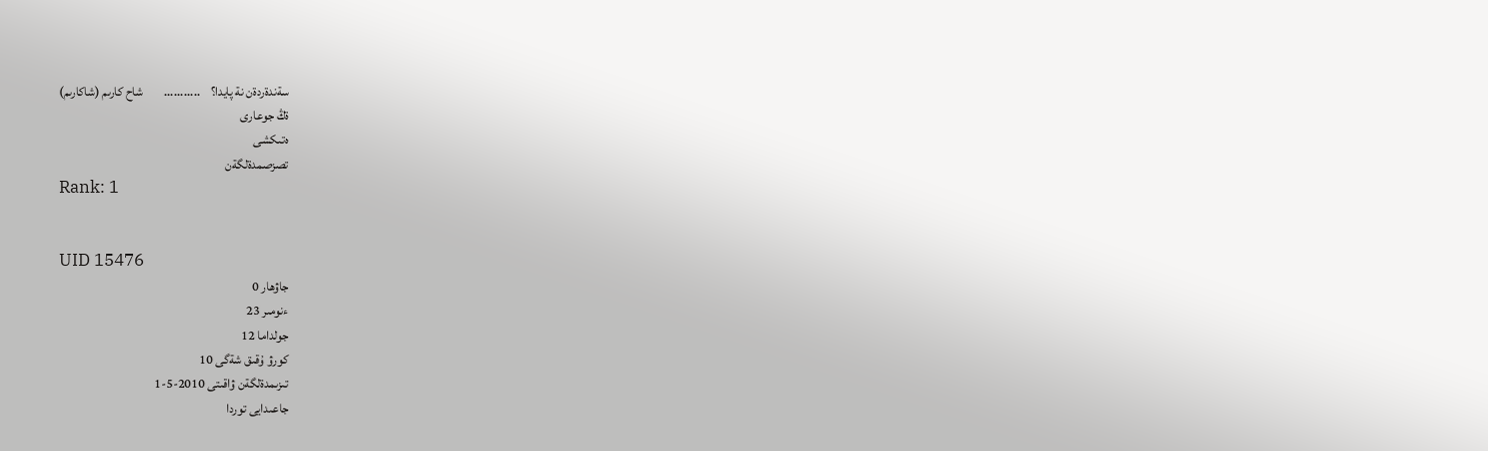سةندةردةن نة پايدا؟    ...........        شاح كارىم (شاكارىم)
ةڭ جوعارى
ەتىكشى
تصزصمدةلگةن
Rank: 1


UID 15476
جاۋھار 0
ءنومىر 23
جولداما 12
كورۋ ۇقىق شةگى 10
تىزىمدةلگةن ۋاقىتى 2010-5-1
جاعىدايى توردا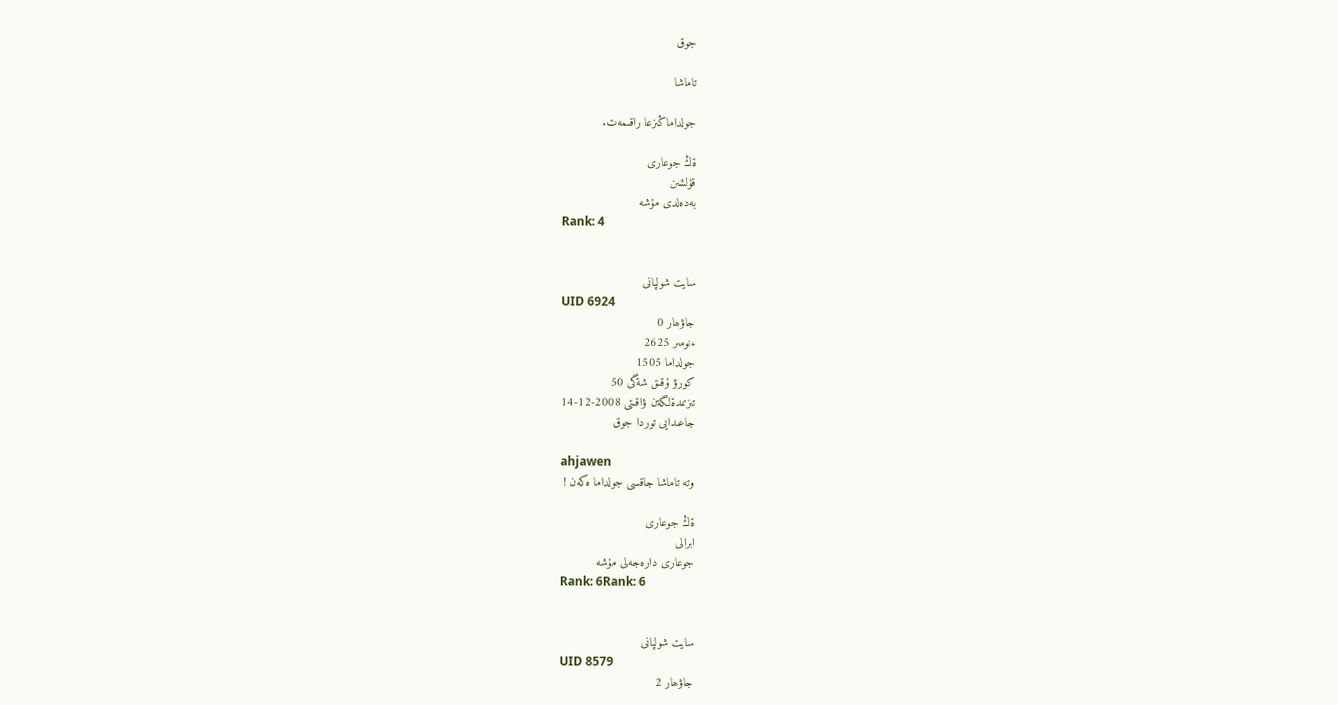جوق

تاماشا

جولداماڭىزعا راقىمەت.

ةڭ جوعارى
قۇلشىن
بەدەلدى مۇشە
Rank: 4


سايت شولپانى
UID 6924
جاۋھار 0
ءنومىر 2625
جولداما 1505
كورۋ ۇقىق شةگى 50
تىزىمدةلگةن ۋاقىتى 2008-12-14
جاعىدايى توردا جوق

ahjawen
وتە تاماشا جاقسى جولداما ەكەن !

ةڭ جوعارى
ابرالى
جوعارى دارەجەلى مۇشە
Rank: 6Rank: 6


سايت شولپانى
UID 8579
جاۋھار 2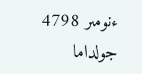ءنومىر 4798
جولداما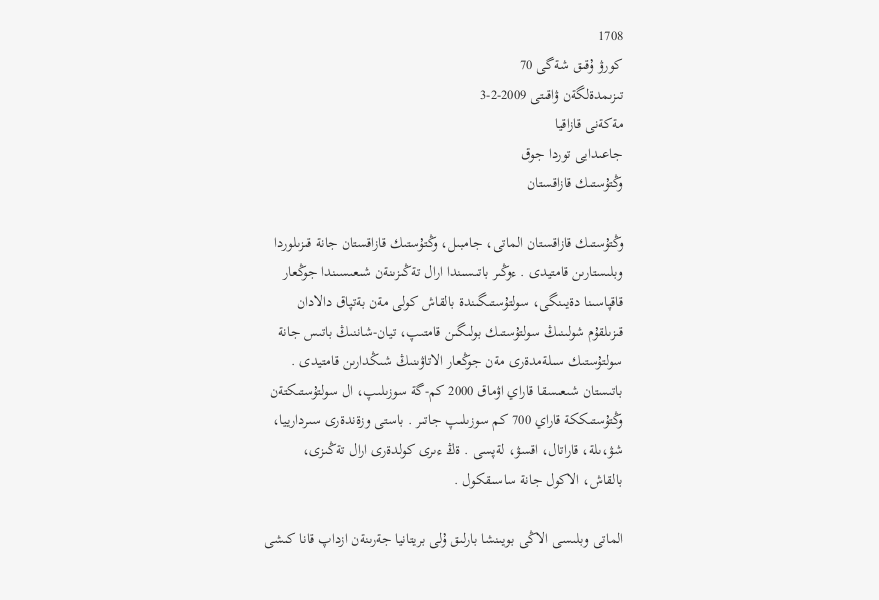1708
كورۋ ۇقىق شةگى 70
تىزىمدةلگةن ۋاقىتى 2009-2-3
مةكةنى قازاقيا
جاعىدايى توردا جوق
وڭتۇستىك قازاقستان

وڭتۇستىك قازاقستان الماتى، جامبىل، وڭتۇستىك قازاقستان جانة قىزىلوردا وبلىستارىن قامتيدى . ءوڭىر باتىسىندا ارال تةڭىزىنةن شىعىسىندا جوڭعار قاقپاسىنا دةيىنگى، سولتۇستىگىندة بالقاش كولى مةن بةتپاق دالادان قىزىلقۇم شولىنىڭ سولتۇستىك بولىگىن قامتىپ، تيان-شاننىڭ باتىس جانة سولتۇستىك سىلةمدةرى مةن جوڭعار الاتاۋىنىڭ شىڭدارىن قامتيدى . باتىستان شىعىسقا قاراي اۋماق 2000 كم-گة سوزىلىپ، ال سولتۇستىكتةن وڭتۇستىككة قاراي 700 كم سوزىلىپ جاتىر . باستى وزةندةرى سىردارييا، شۋ،ىلة، قاراتال، اقسۋ، لةپسى . ةڭ ءىرى كولدةرى ارال تةڭىزى، بالقاش، الاكول جانة ساسىقكول .

الماتى وبلىسى الاڭى بويىنشا بارلىق ۇلى بريتانيا جةرىنةن ازداپ قانا كىشى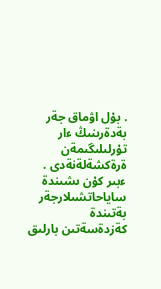. بۇل اۋماق جةر بةدةرىنىڭ ءار تۇرلىلىگىمةن ةرةكشةلةنةدى . ءبىر كۇن ىشىندة ساياحاتشىلارجةر بةتىندة كةزدةسةتىن بارلىق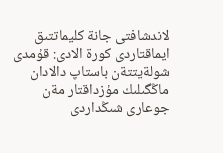لاندشافتى جانة كليماتتىق ايماقتاردى كورة الادى: قۇمدى شولةيتتةن باستاپ دالادان ماڭگىلىك مۇزداقتار مةن جوعارى شىڭداردى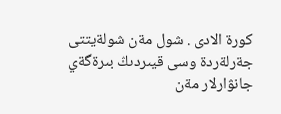كورة الادى . شول مةن شولةيتتى جةرلةردة وسى قيىردىڭ بىرةگةي جانۋارلار مةن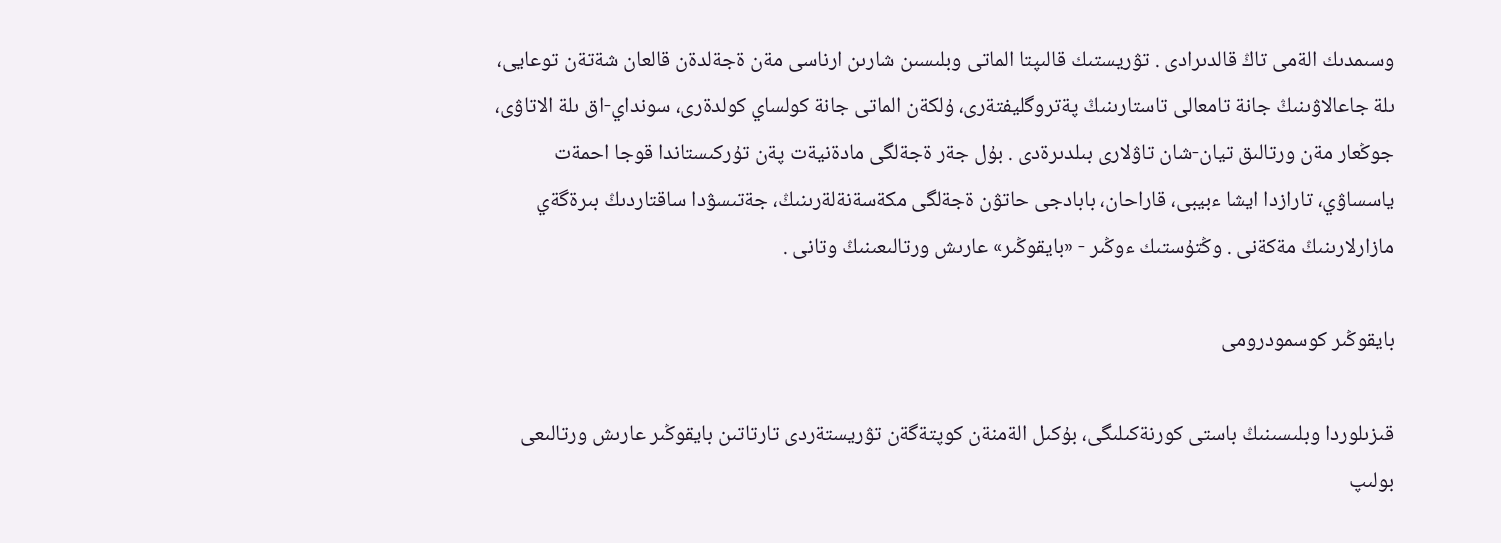وسىمدىك الةمى تاڭ قالدىرادى . تۋريستىك قالىپتا الماتى وبلىسىن شارىن ارناسى مةن ةجةلدةن قالعان شةتةن توعايى، ىلة جاعالاۋىنىڭ جانة تامعالى تاستارىنىڭ پةتروگليفتةرى، ۇلكةن الماتى جانة كولساي كولدةرى، سونداي-اق ىلة الاتاۋى، جوڭعار مةن ورتالىق تيان-شان تاۋلارى بىلدىرةدى . بۇل جةر ةجةلگى مادةنيةت پةن تۇركىستاندا قوجا احمةت ياسساۋي، تارازدا ايشا ءبيبى، قاراحان، بابادجى حاتۋن ةجةلگى مكةسةنةلةرىنىڭ، جةتىسۋدا ساقتاردىڭ بىرةگةي مازارلارىنىڭ مةكةنى . وڭتۇستىك ءوڭىر - «بايقوڭىر» عارىش ورتالىعىنىڭ وتانى .

بايقوڭىر كوسمودرومى

قىزىلوردا وبلىسىنىڭ باستى كورنةكىلىگى، بۇكىل الةمنةن كوپتةگةن تۋريستةردى تارتاتىن بايقوڭىر عارىش ورتالىعى بولىپ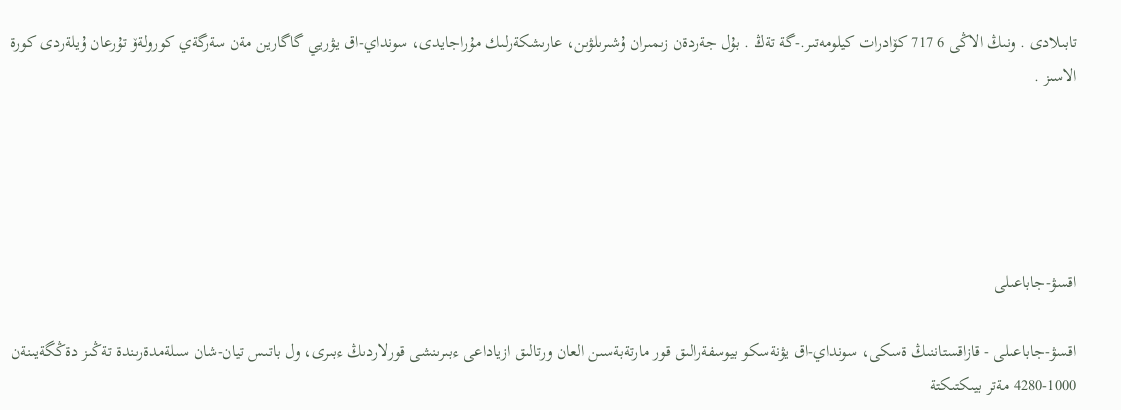تابىلادى . ونىڭ الاڭى 6 717 كۆادرات كيلومەتىر.-گة تةڭ . بۇل جةردةن زىمىران ۇشىرىلۋىن، عارىشكةرلىك مۇراجايدى، سونداي-اق يۋريي گاگارين مةن سةرگةي كورولةۆ تۇرعان ۇيلةردى كورة الاسىز .





اقسۋ-جاباعىلى

اقسۋ-جاباعىلى - قازاقستاننىڭ ةسكى، سونداي-اق يۋنةسكو بيوسفةرالىق قور مارتةبةسىن العان ورتالىق ازياداعى ءبىرىنشى قورلاردىڭ ءبىرى، ول باتىس تيان-شان سىلةمدةرىندة تةڭىز دةڭگةيىنةن 1000-4280 مةتر بيىكتىكتة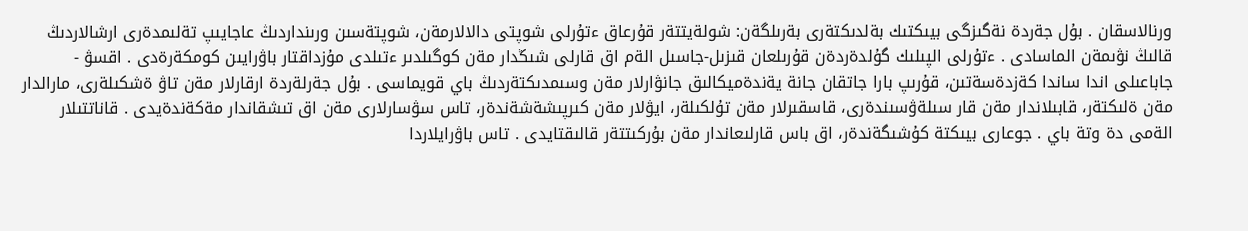ورنالاسقان . بۇل جةردة نةگىزگى بيىكتىك بةلدىكتةرى بةرىلگةن: شولةيتتةر قۇرعاق ءتۇرلى شوپتى دالالارمةن، شوپتةسىن ورىنداردىڭ عاجايىپ تةلىمدةرى ارشالاردىڭ قالىڭ نۋىمةن الماسادى . ءتۇرلى الپىلىك گۇلدةردةن قۇرىلعان قىزىل-جاسىل الةم اق قارلى شىڭدار مةن كوگىلدىر ءتىلدى مۇزداقتار باۋرايىن كومكةرةدى . اقسۋ - جاباعىلى اندا ساندا كةزدةسةتىن، قۇرىپ بارا جاتقان جانة يةندةميكالىق جانۋارلار مةن وسىمدىكتةردىڭ باي قويماسى . بۇل جةرلةردة ارقارلار مةن تاۋ ةشكىلةرى، مارالدار مةن ةلىكتةر، قابىلاندار مةن قار سىلةۋسىندةرى، قاسقىرلار مةن تۇلكىلةر، ايۋلار مةن كىرپىشةشةندةر، تاس سۋسارلارى مةن اق تىشقاندار مةكةندةيدى . قاناتتىلار الةمى دة وتة باي . جوعارى بيىكتة كۇشىگةندةر، اق باس قارلىعاندار مةن بۇركىتتةر قالىقتايدى . تاس باۋرايلاردا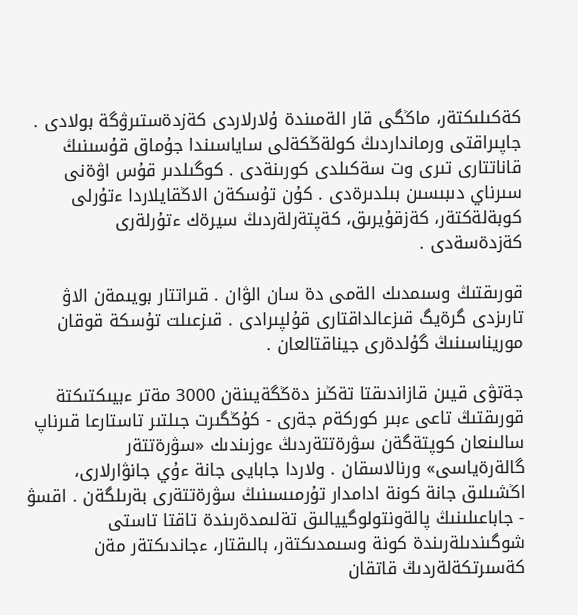كةكىلىكتةر، ماڭگى قار الةمىندة ۇلارلاردى كةزدةستىرۋگة بولادى . جاپىراقتى ورمانداردىڭ كولةڭكةلى ساياسىندا جۇماق قۇسىنىڭ قاناتتارى تىرى وت سةكىلدى كورىنةدى . كوگىلدىر قۇس اۋةنى سىرناي دىبىسىن بىلدىرةدى . كۇن تۇسكةن الاڭقايلاردا ءتۇرلى كوبةلةكتةر، كةزقۇيرىق، كةپتةرلةردىڭ سيرةك ءتۇرلةرى كةزدةسةدى .

قورىقتىڭ وسىمدىك الةمى دة سان الۋان . قىراتتار بويىمةن الاۋ تارىزدى گرةيگ قىزعالداقتارى قۇلپىرادى . قىزعىلت تۇسكة قوقان موريناسىنىڭ گۇلدةرى جيناقتالعان .

جةتۋى قيىن قازاندىقتا تةڭىز دةڭگةيىنةن 3000 مةتر ءبيىكتىكتة قورىقتىڭ تاعى ءبىر كوركةم جةرى - كۇڭگىرت جىلتىر تاستارعا قىرناپ سالىنعان كوپتةگةن سۋرةتتةردىڭ ءوزىندىك «سۋرةتتةر گالةرةياسى» ورنالاسقان . ولاردا جابايى جانة ءۇي جانۋارلارى، اڭشىلىق جانة كونة ادامدار تۇرمىسىنىڭ سۋرةتتةرى بةرىلگةن . اقسۋ - جاباعىلىنىڭ پالةونتولوگييالىق تةلىمدةرىندة تاقتا تاستى شوگىندىلةرىندة كونة وسىمدىكتةر، بالىقتار، ءجاندىكتةر مةن كةسىرتكةلةردىڭ قاتقان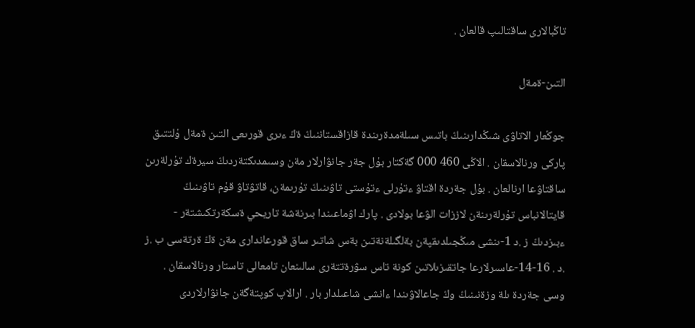تاڭبالارى ساقتالىپ قالعان .

التىن-ةمةل

جوڭعار الاتاۋى شىڭدارىنىڭ باتىس سىلةمدةرىندة قازاقستاننىڭ ةڭ ءىرى قورىعى التىن ةمةل ۇلتتىق پاركى ورنالاسقان . الاڭى 460 000 گةكتار بۇل جةر جانۋارلار مةن وسىمدىكتةردىڭ سيرةك تۇرلةرىن ساقتاۋعا ارنالعان . بۇل جةردة اقتاۋ ءتۇرلى ءتۇستى تاۋىنىڭ تۇرىمةن، قاتۋتاۋ قۇم تاۋىنىڭ قايتالانباس تۇرلةرىنةن لاززات الۋعا بولادى . پارك اۋماعىندا بىرنةشة تاريحي ةسكةرتكىشتةر - ءبىزدىڭ ز .د 1-ىنشى مىڭجىلدىقپةن بةلگىلةنةتىن بةس شاتىر ساق قورعاندارى مةن ةڭ ةرتةسى ب .ز .د . 16-14-عاسىرلارعا جاتقىزىلاتىن كونة تاس سۋرةتتةرى سالىنعان تامعالى تاستار ورنالاسقان . وسى جةردة ىلة وزةنىنىڭ وڭ جاعالاۋىندا ءانشى شاعىلدار بار . ارالاپ كوپتةگةن جانۋارلاردى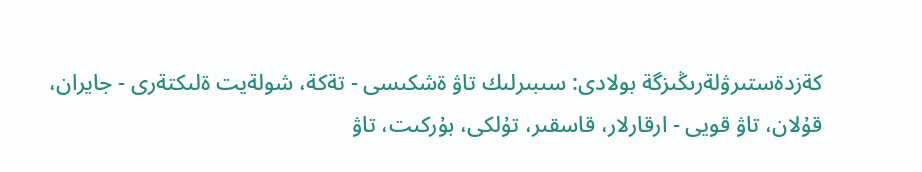كةزدةستىرۋلةرىڭىزگة بولادى: سىبىرلىك تاۋ ةشكىسى - تةكة، شولةيت ةلىكتةرى - جايران، قۇلان، تاۋ قويى - ارقارلار، قاسقىر، تۇلكى، بۇركىت، تاۋ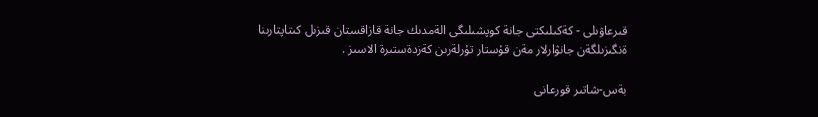قىرعاۋىلى - كةكىلىكتى جانة كوپشىلىگى الةمدىك جانة قازاقستان قىزىل كىتاپتارىنا ةنگىزىلگةن جانۋارلار مةن قۇستار تۇرلةرىن كةزدةستىرة الاسىز .

بةس-شاتىر قورعانى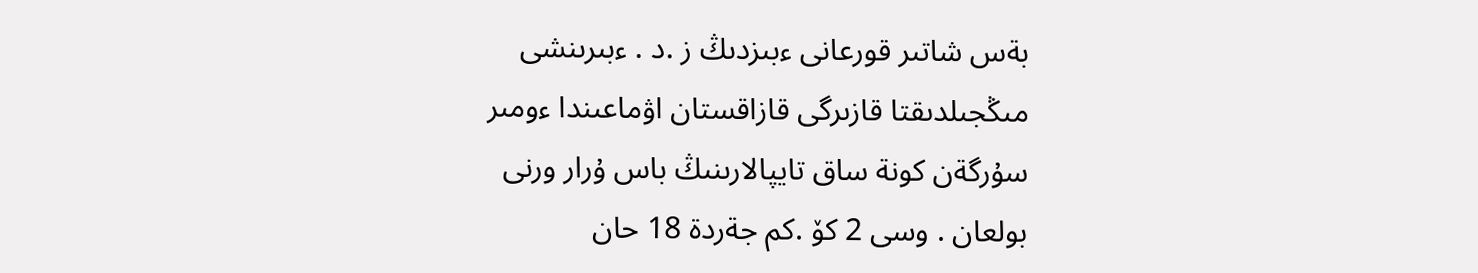بةس شاتىر قورعانى ءبىزدىڭ ز .د . ءبىرىنشى مىڭجىلدىقتا قازىرگى قازاقستان اۋماعىندا ءومىر سۇرگةن كونة ساق تايپالارىنىڭ باس ۇرار ورنى بولعان . وسى 2 كۆ .كم جةردة 18 حان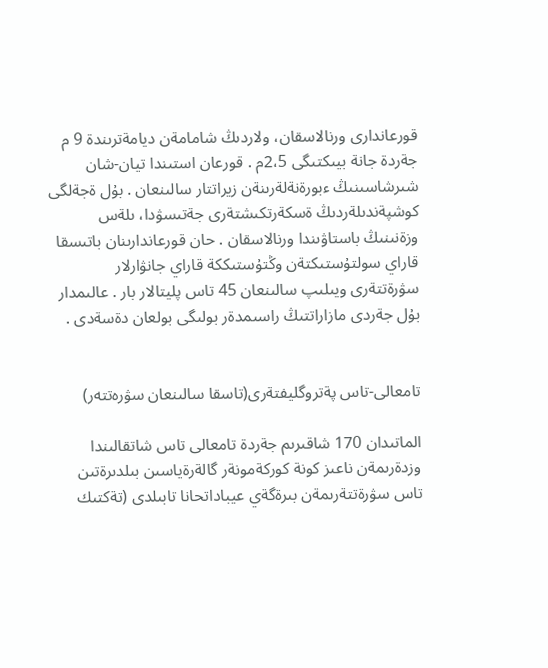قورعاندارى ورنالاسقان، ولاردىڭ شامامةن ديامةترىندة 9 م جةردة جانة بيىكتىگى 2،5م . قورعان استىندا تيان-شان شىرشاسىنىڭ ءبورةنةلةرىنةن زيراتتار سالىنعان . بۇل ةجةلگى كوشپةندىلةردىڭ ةسكةرتكىشتةرى جةتىسۋدا، ىلةس وزةنىنىڭ باستاۋىندا ورنالاسقان . حان قورعاندارىنان باتىسقا قاراي سولتۇستىكتةن وڭتۇستىككة قاراي جانۋارلار سۋرةتتةرى ويىلىپ سالىنعان 45 تاس پليتالار بار . عالىمدار بۇل جةردى مازاراتتىڭ راسىمدةر بولىگى بولعان دةسةدى .


تامعالى-تاس پةتروگليفتةرى(تاسقا سالىنعان سۋرەتتەر)

الماتىدان 170 شاقىرىم جةردة تامعالى تاس شاتقالىندا وزدةرىمةن ناعىز كونة كوركةمونةر گالةرةياسىن بىلدىرةتىن تاس سۋرةتتةرىمةن بىرةگةي عيباداتحانا تابىلدى (تةكتىك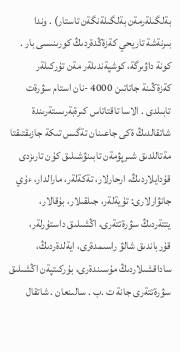بةلگىلةرمةن بةلگىلةنگةن تاستار) . وندا بىرنةشة تاريحي كةزةڭدةردىڭ كورىنىسى بار . كونة داۋىرگة، كوشپةندىلةر مةن تۇركىلةر كةزةڭىنة جاتاتىن 4000 -نان استام سۋرةت تابىلدى . الاسا تاقتاتاس كىرةبةرىستةرىندة شاتقالدىڭ ةكى جاعىنان تةگىس تىكة جازىقتىقتا مةتاللدىق شىرپۋمةن تابىنۋشىلىق كۇن تارىزدى قۇدايلاردىڭ، ارحارلار، تةكةلةر، مارالدار، ءۇي جانۋارلارى: تۇيةلةر، جىلقىلار، بۇقالار، يتتةردىڭ سۋرةتتةرى، اڭشىلىق داستۇرلةر، قۇرباندىق شالۋ راسىمدةرى، ايةلدةردىڭ، ساداقشىلاردىڭ مۇسىندةرى، بۇركىتپةن اڭشىلىق سۋرةتتةرى جانة ت .ب . سالىنعان . شاتقال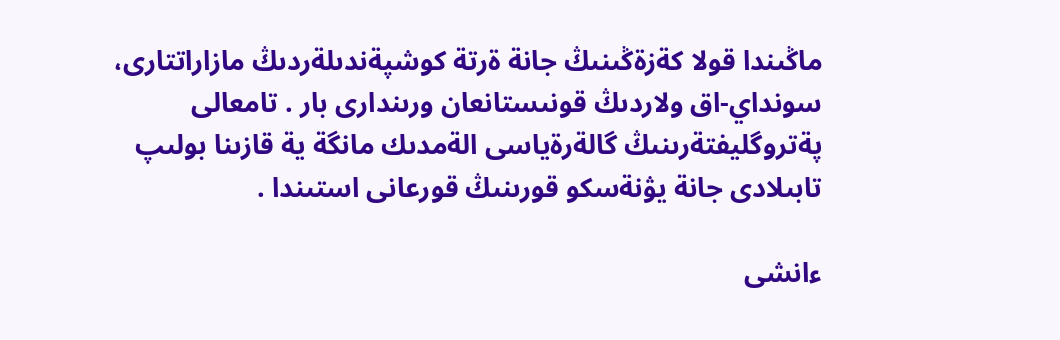ماڭىندا قولا كةزةڭىنىڭ جانة ةرتة كوشپةندىلةردىڭ مازاراتتارى، سونداي-اق ولاردىڭ قونىستانعان ورىندارى بار . تامعالى پةتروگليفتةرىنىڭ گالةرةياسى الةمدىك مانگة ية قازىنا بولىپ تابىلادى جانة يۋنةسكو قورىنىڭ قورعانى استىندا .

ءانشى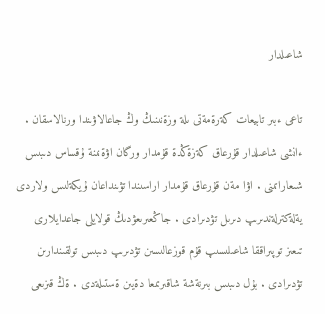شاعىلدار

تاعى ءبىر تابيعات كةرةمةتى ىلة وزةنىنىڭ وڭ جاعالاۋىندا ورنالاسقان . ءانشى شاعىلدار قۇرعاق كةزةڭدة قۇمدار ورگان اۋةنىنة ۇقساس دىبىس شىعاراتىنى . اۋا مةن قۇرعاق قۇمدار اراسىندا تۋىنداعان ۇيكةلىس ولاردى يةلةكترلةندىرىپ دىرىل تۋدىرادى . جاڭعىرىعۋدىڭ قولايلى جاعدايلارى تىعىز توپىراققا شاعىلىسىپ قۇم قوزعالىسىن تۋدىرىپ دىبىس تولقىندارىن تۋدىرادى . بۇل دىبىس بىرنةشة شاقىرىمعا دةيىن ةستىلةدى . ةڭ قىزىعى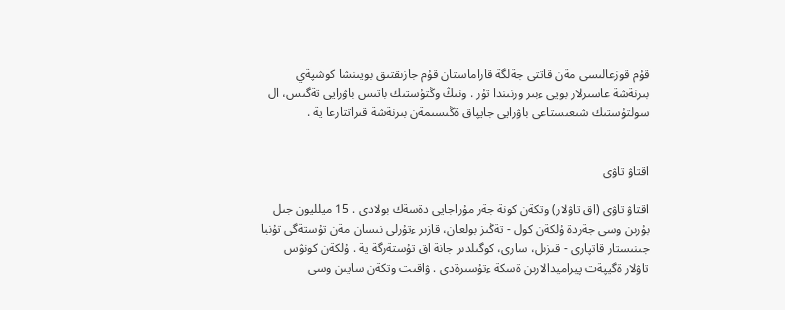قۇم قوزعالىسى مةن قاتتى جةلگة قاراماستان قۇم جازىقتىق بويىنشا كوشپةي بىرنةشة عاسىرلار بويى ءبىر ورنىندا تۇر . ونىڭ وڭتۇستىك باتىس باۋرايى تةگىس، ال سولتۇستىك شىعىستاعى باۋرايى جايپاق ةڭىسىمةن بىرنةشة قىراتتارعا ية .


اقتاۋ تاۋى

اقتاۋ تاۋى (اق تاۋلار) وتكةن كونة جةر مۇراجايى دةسةك بولادى . 15 ميلليون جىل بۇرىن وسى جةردة ۇلكةن كول - تةڭىز بولعان، قازىر ءتۇرلى نىسان مةن تۇستةگى تۇنبا جىنىستار قاتپارى - قىزىل، سارى، كوگىلدىر جانة اق تۇستةرگة ية . ۇلكةن كونۋس تاۋلار ةگيپةت پيراميدالارىن ةسكة ءتۇسىرةدى . ۋاقىت وتكةن سايىن وسى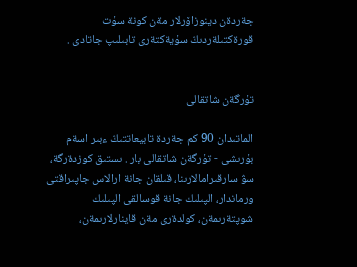جةردةن دينوزاۆرلار مةن كونة سۇت قورةكتىلةردىڭ سۇيةكتةرى تابىلىپ جاتادى .


تۇرگةن شاتقالى

الماتىدان 90 كم جةردة تابيعاتتىڭ ءبىر اسةم بۇرىشى - تۇرگةن شاتقالى بار . ىستىق كوزدةرگة، سۋ سارقىرامالارىنا، قىلقان جانة ارالاس جاپىراقتى ورماندار، الپىلىك جانة قوسالقى الپىلىك شوپتةرىمةن، كولدةرى مةن قاينارلارىمةن،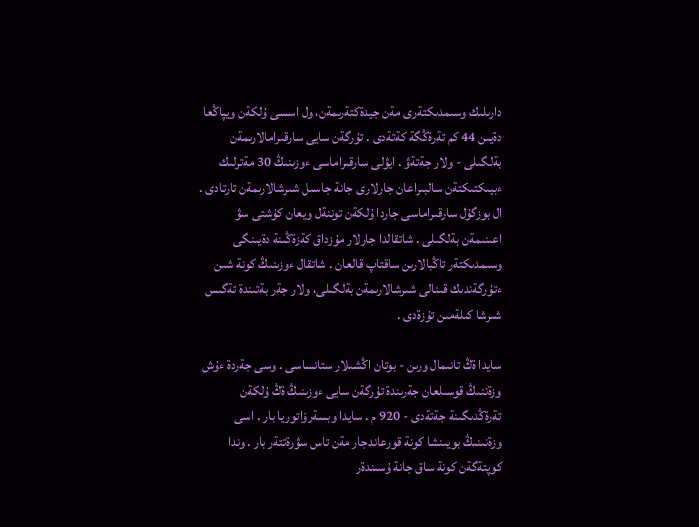دارىلىك وسىمدىكتةرى مةن جيدةكتةرىمةن، ول اسسى ۇلكةن ويپاڭعا دةيىن 44 كم تةرةڭگة كةتةدى . تۇرگةن سايى سارقىرامالارىمةن بةلگىلى - ولار جةتةۋ . ايۋلى سارقىراماسى ءوزىنىڭ 30 مةترلىك ءبيىكتىكتةن سالبىراعان جارلارى جانة جاسىل شىرشالارىمةن تارتادى . ال بوزگۇل سارقىراماسى جاردا ۇلكةن توننةل ويعان كۇشتى سۋ اعىنىمةن بةلگىلى . شاتقالدا جارلار مۇزداق كةزةڭىنة دةيىنگى وسىمدىكتةر تاڭبالارىن ساقتاپ قالعان . شاتقال ءوزىنىڭ كونة شىن ءتۇرگةندىك قىنالى شىرشالارىمةن بةلگىلى، ولار جةر بةتىندة تةگىس شىرشا كىلةمىن تۇزةدى .

سايدا ةڭ تانىمال ورىن - بوتان اڭشىلار ستانساسى . وسى جةردة ءۇش وزةننىڭ قوسىلعان جةرىندة تۇرگةن سايى ءوزىنىڭ ةڭ ۇلكةن تةرةڭدىگىنة جةتةدى - 920 م . سايدا وبسةرۆاتوريا بار . اسى وزةنىنىڭ بويىنشا كونة قورعاندجار مةن تاس سۋرةتتةر بار . وندا كوپتةگةن كونة ساق جانة ۇسىندةر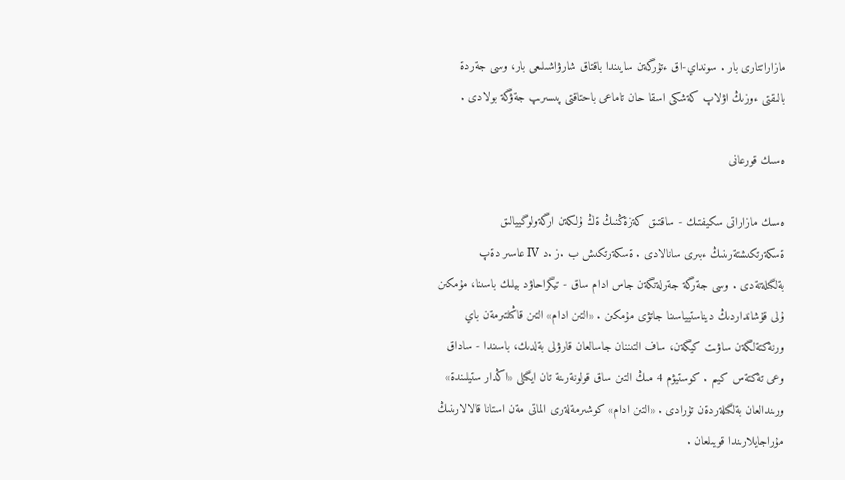مازاراتتارى بار . سونداي-اق ءتۇرگةن سايىندا باقتاق شارۋاشىلىعى بار، وسى جةردة بالىقتى ءوزىڭ اۋلاپ كةشكى اسقا حان تاماعى باحتاقتى پىسىرىپ جةۋگة بولادى .

ەسىك قورعانى

ەسىك مازاراتى سكيفتىك - ساقتىق كةزةڭنىڭ ةڭ ۇلكةن ارگةولوگييالىق ةسكةرتكىشتةرىنىڭ ءبىرى سانالادى . ةسكةرتكىش ب .ز .د IV عاسىر دةپ بةلگىلةنةدى . وسى جةرگة جةرلةنگةن جاس ادام ساق - تيگراحاۋد بيلىك باسىنا، مۇمكىن ۇلى قۇشانداردىڭ ديناستيياسىنا جاتۋى مۇمكىن . «التىن ادام» التىن قاڭىلتىرمةن باي ورنةكتةلگةن ساۋىت كيگةن، ساف التىننان جاسالعان قارۋلى بةلدىك، باسىندا - ساداق وعى تةكتةس كيىم . كوستيۋم 4 مىڭ التىن ساق قولونةرىنة تان ايگىلى «اڭدار ستيلىندة» ورىندالعان بةلگىلةردةن تۇرادى . «التىن ادام» كوشىرمةلةرى الماتى مةن استانا قالالارىنىڭ مۇراجايلارىندا قويىلعان .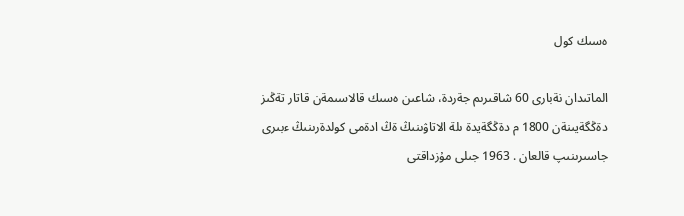ەسىك كول

الماتىدان نةبارى 60 شاقىرىم جةردة، شاعىن ەسىك قالاسىمةن قاتار تةڭىز دةڭگةيىنةن 1800 م دةڭگةيدة ىلة الاتاۋىنىڭ ةڭ ادةمى كولدةرىنىڭ ءبىرى جاسىرىنىپ قالعان . 1963 جىلى مۇزداقتى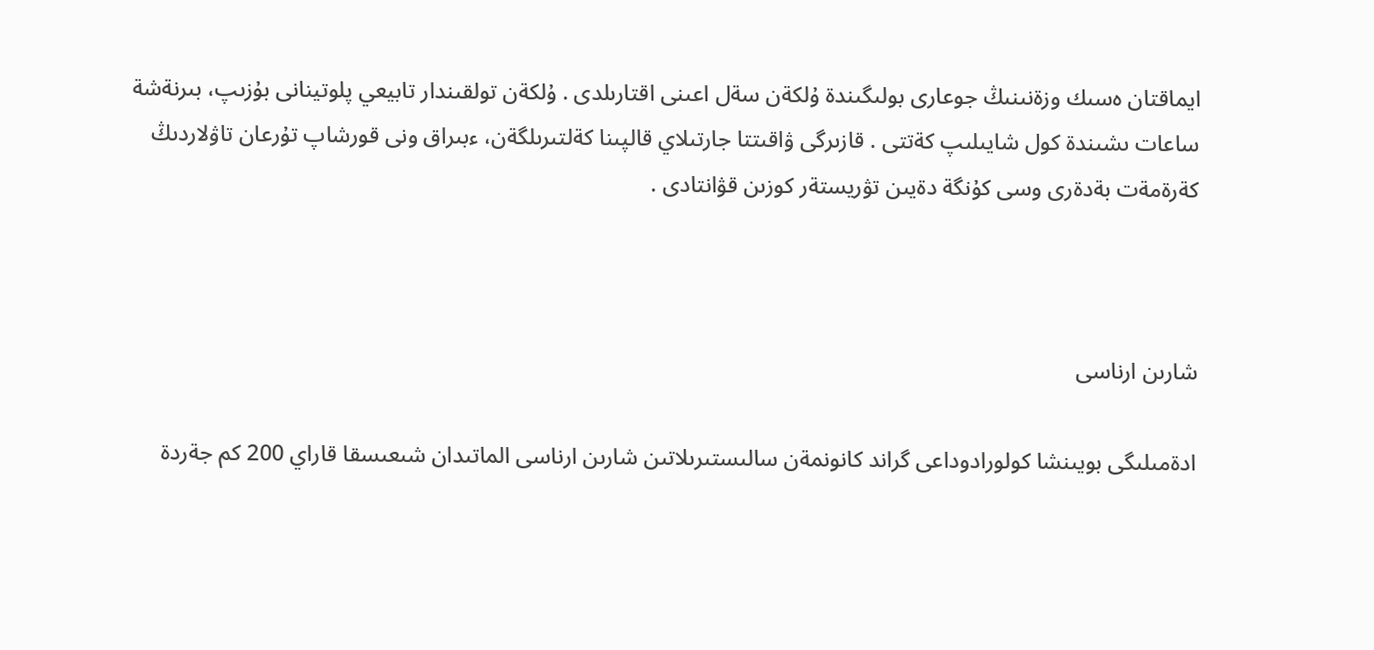ايماقتان ەسىك وزةنىنىڭ جوعارى بولىگىندة ۇلكةن سةل اعىنى اقتارىلدى . ۇلكةن تولقىندار تابيعي پلوتينانى بۇزىپ، بىرنةشة ساعات ىشىندة كول شايىلىپ كةتتى . قازىرگى ۋاقىتتا جارتىلاي قالپىنا كةلتىرىلگةن، ءبىراق ونى قورشاپ تۇرعان تاۋلاردىڭ كةرةمةت بةدةرى وسى كۇنگة دةيىن تۋريستةر كوزىن قۋانتادى .



شارىن ارناسى

ادةمىلىگى بويىنشا كولورادوداعى گراند كانونمةن سالىستىرىلاتىن شارىن ارناسى الماتىدان شىعىسقا قاراي 200 كم جةردة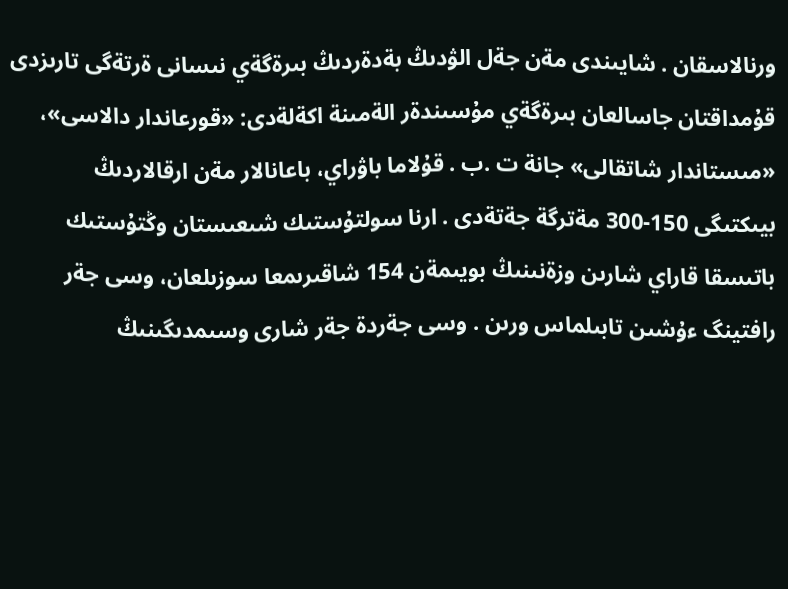ورنالاسقان . شايىندى مةن جةل الۋدىڭ بةدةردىڭ بىرةگةي نىسانى ةرتةگى تارىزدى قۇمداقتان جاسالعان بىرةگةي مۇسىندةر الةمىنة اكةلةدى: «قورعاندار دالاسى»، «مىستاندار شاتقالى» جانة ت .ب . قۇلاما باۋراي، باعانالار مةن ارقالاردىڭ بيىكتىگى 150-300 مةترگة جةتةدى . ارنا سولتۇستىك شىعىستان وڭتۇستىك باتىسقا قاراي شارىن وزةنىنىڭ بويىمةن 154 شاقىرىمعا سوزىلعان، وسى جةر رافتينگ ءۇشىن تابىلماس ورىن . وسى جةردة جةر شارى وسىمدىگىنىڭ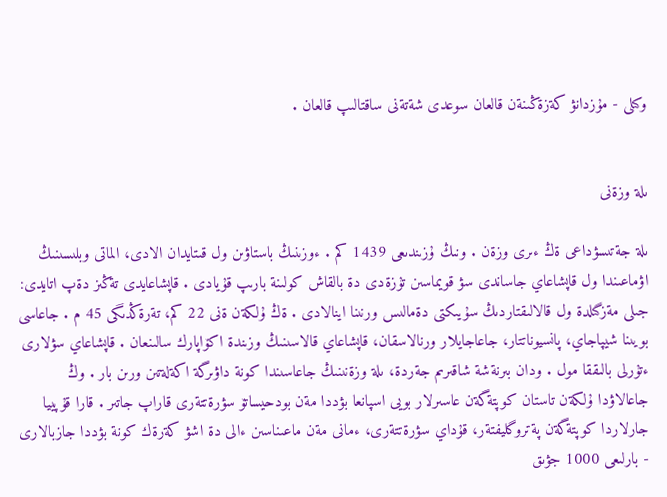وكىلى - مۇزدانۋ كةزةڭىنةن قالعان سوعدى شةتةنى ساقتالىپ قالعان .


ىلة وزةنى

ىلة جةتىسۋداعى ةڭ ءىرى وزةن . ونىڭ ۇزىندىعى 1439 كم . ءوزىنىڭ باستاۋىن ول قىتايدان الادى، الماتى وبلىسىنىڭ اۋماعىندا ول قاپشاعاي جاساندى سۋ قويماسىن تۇزةدى دة بالقاش كولىنة بارىپ قۇيادى . قاپشاعايدى تةڭىز دةپ اتايدى: جىلى مةزگىلدة ول قالالىقتاردىڭ سۇيىكتى دةمالىس ورنىنا اينالادى . ةڭ ۇلكةن ةنى 22 كم، تةرةڭدىگى 45 م . جاعاسى بويىنا شيپاجاي، پانسيوناتتار، جاعاجايلار ورنالاسقان، قاپشاعاي قالاسىنىڭ وزىندة اكۆاپارك سالىنعان . قاپشاعاي سۋلارى ءتۇرلى بالىققا مول . ودان بىرنةشة شاقىرىم جةردة، ىلة وزةنىنىڭ جاعاسىندا كونة داۋىرگة اكةلةتىن ورىن بار . وڭ جاعالاۋدا ۇلكةن تاستان كوپتةگةن عاسىرلار بويى اسپانعا بۋددا مةن بودحيساتۆ سۋرةتتةرى قاراپ جاتىر . قارا قۇپييا جارلاردا كوپتةگةن پةتروگليفتةر، قۇداي سۋرةتتةرى، ءمانى مةن ماعىناسىن ءالى دة اشۋ كةرةك كونة بۋددا جازبالارى - بارلىعى 1000 جۋىق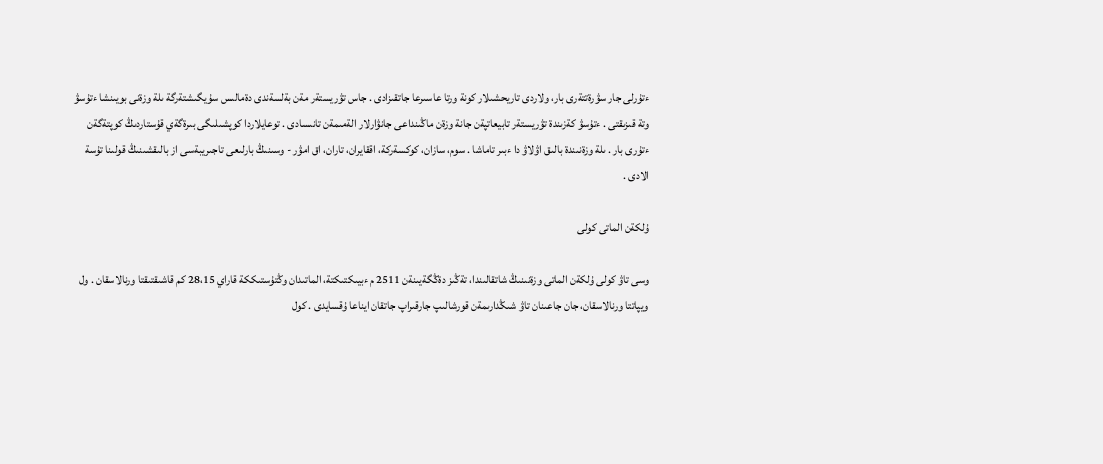ءتۇرلى جار سۋرةتتةرى بار، ولاردى تاريحشىلار كونة ورتا عاسىرعا جاتقىزادى . جاس تۋريستةر مةن بةلسةندى دةمالىس سۇيگىشتةرگة ىلة وزةنى بويىنشا ءتۇسۋ وتة قىزىقتى . ءتۇسۋ كةزىندة تۋريستةر تابيعاتپةن جانة وزةن ماڭىنداعى جانۋارلار الةمىمةن تانىسادى . توعايلاردا كوپشىلىگى بىرةگةي قۇستاردىڭ كوپتةگةن ءتۇرى بار . ىلة وزةنىندة بالىق اۋلاۋ دا ءبىر تاماشا . سوم، سازان، كوكسةركة، اققايران، تاران، اق امۋر - وسىنىڭ بارلىعى تاجىريبةسى از بالىقشىنىڭ قولىنا تۇسة الادى .

ۇلكةن الماتى كولى

وسى تاۋ كولى ۇلكةن الماتى وزةنىنىڭ شاتقالىندا، تةڭىز دةڭگةيىنةن 2511 م ءبيىكتىكتة، الماتىدان وڭتۇستىككة قاراي 28،15 كم قاشىقتىقتا ورنالاسقان . ول ويپاتتا ورنالاسقان، جان جاعىنان تاۋ شىڭدارىمةن قورشالىپ جارقىراپ جاتقان ايناعا ۇقسايدى . كول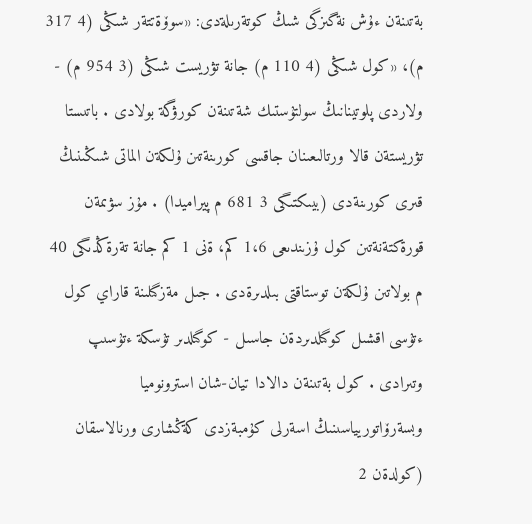بةتىنةن ءۇش نةگىزگى شىڭ كوتةرىلةدى: «سوۆةتتةر شىڭى (4 317 م)، «كول شىڭى (4 110 م) جانة تۋريست شىڭى (3 954 م) - ولاردى پلوتينانىڭ سولتۇستىك شةتىنةن كورۋگة بولادى . باتىستا تۋريستةن قالا ورتالىعىنان جاقسى كورىنةتىن ۇلكةن الماتى شىڭىنىڭ قىرى كورىنةدى (بيىكتىگى 3 681 م پيراميدا) . مۇز سۋىمةن قورةكتةنةتىن كول ۇزىندىعى 1،6 كم، ةنى 1 كم جانة تةرةڭدىگى 40 م بولاتىن ۇلكةن توستاقتى بىلدىرةدى . جىل مةزگىلىنة قاراي كول ءتۇسى اقشىل كوگىلدىردةن جاسىل - كوگىلدىر تۇسكة ءتۇسىپ وتىرادى . كول بةتىنةن دالادا تيان-شان استرونوميا وبسةرۆاتوريياسىنىڭ اسةرلى كۇمبةزدى كةڭشارى ورنالاسقان (كولدةن 2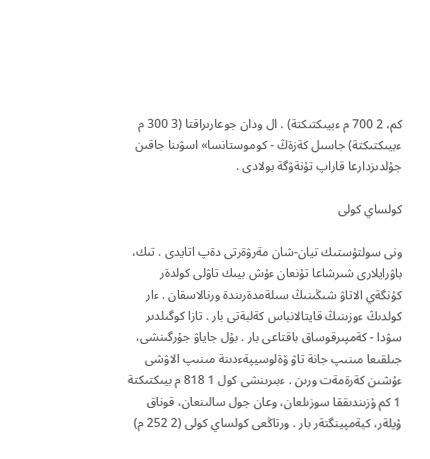كم، 2 700 م ءبيىكتىكتة) . ال ودان جوعارىراقتا (3 300 م ءبيىكتىكتة) جاسىل كةزةڭ - كوموستانسا» اسۋىنا جاقىن جۇلدىزدارعا قاراپ تۇنةۋگة بولادى .

كولساي كولى

ونى سولتۇستىك تيان-شان مةرۋةرتى دةپ اتايدى . تىك، باۋرايلارى شىرشاعا تۇنعان ءۇش بيىك تاۋلى كولدةر كۇنگةي الاتاۋ شىڭىنىڭ سىلةمدةرىندة ورنالاسقان . ءار كولدىڭ ءوزىنىڭ قايتالانباس كةلبةتى بار . تازا كوگىلدىر سۋدا - كةمپىرقوساق باقتاعى بار . بۇل جاياۋ جۇرگىنشى، جىلقىعا مىنىپ جانة تاۋ ۆةلوسيپةءدىنة مىنىپ الاۋشى ءۇشىن كةرةمةت ورىن . ءبىرىنشى كول 1 818 م بيىكتىكتة 1 كم ۇزىندىققا سوزىلعان، وعان جول سالىنعان، قوناق ۇيلةر، كيةمپينگتةر بار . ورتاڭعى كولساي كولى (2 252 م)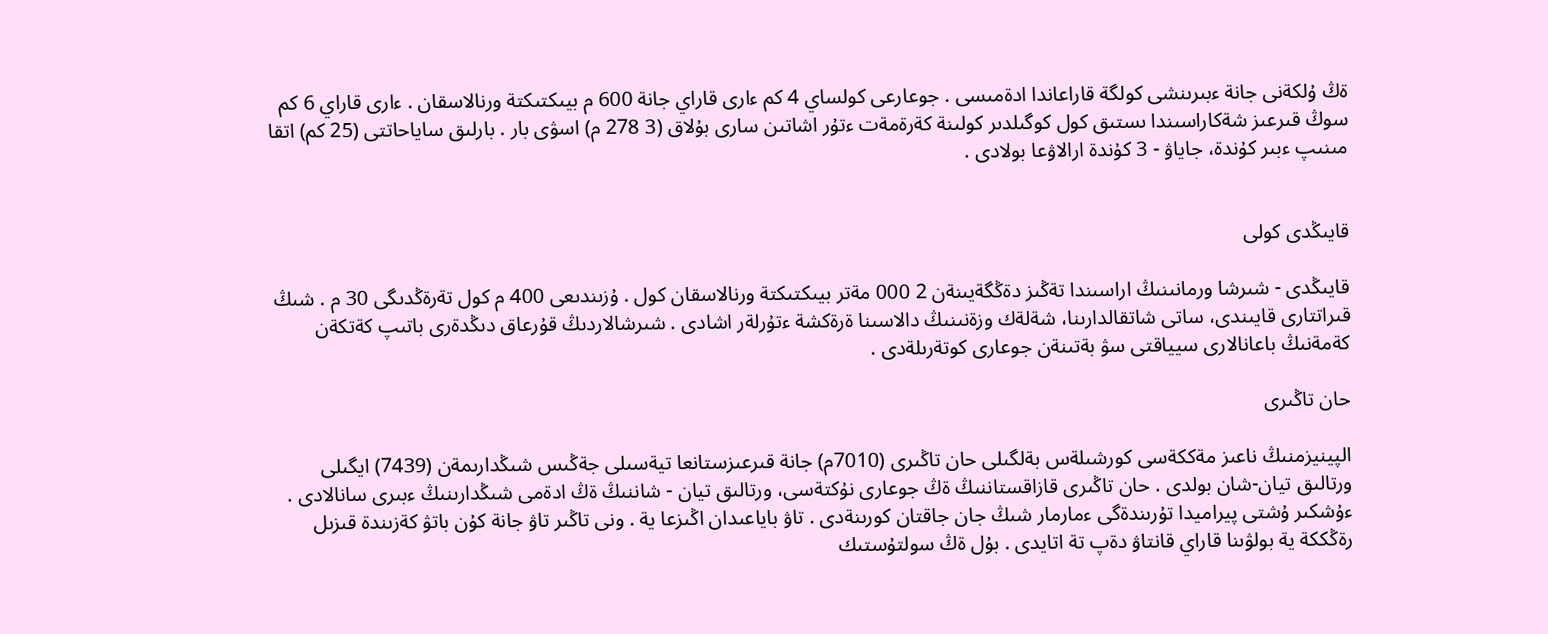ةڭ ۇلكةنى جانة ءبىرىنشى كولگة قاراعاندا ادةمىسى . جوعارعى كولساي 4 كم ءارى قاراي جانة 600 م بيىكتىكتة ورنالاسقان . ءارى قاراي 6 كم سوڭ قىرعىز شةكاراسىندا ىستىق كول كوگىلدىر كولىنة كةرةمةت ءتۇر اشاتىن سارى بۇلاق (3 278 م) اسۋى بار . بارلىق ساياحاتتى (25 كم) اتقا مىنىپ ءبىر كۇندة، جاياۋ - 3 كۇندة ارالاۋعا بولادى .


قايىڭدى كولى

قايىڭدى - شىرشا ورمانىنىڭ اراسىندا تةڭىز دةڭگةيىنةن 2 000 مةتر بيىكتىكتة ورنالاسقان كول . ۇزىندىعى 400 م كول تةرةڭدىگى 30 م . شىڭ قىراتتارى قايىندى، ساتى شاتقالدارىنا، شةلةك وزةنىنىڭ دالاسىنا ةرةكشة ءتۇرلةر اشادى . شىرشالاردىڭ قۇرعاق دىڭدةرى باتىپ كةتكةن كةمةنىڭ باعانالارى سيياقتى سۋ بةتىنةن جوعارى كوتةرىلةدى .

حان تاڭىرى

الپينيزمنىڭ ناعىز مةككةسى كورشىلةس بةلگىلى حان تاڭىرى (7010م) جانة قىرعىزستانعا تيةسىلى جةڭىس شىڭدارىمةن (7439) ايگىلى ورتالىق تيان-شان بولدى . حان تاڭىرى قازاقستاننىڭ ةڭ جوعارى نۇكتةسى، ورتالىق تيان - شاننىڭ ةڭ ادةمى شىڭدارىنىڭ ءبىرى سانالادى . ءۇشكىر ۇشتى پيراميدا تۇرىندةگى ءمارمار شىڭ جان جاقتان كورىنةدى . تاۋ باياعىدان اڭىزعا ية . ونى تاڭىر تاۋ جانة كۇن باتۋ كةزىندة قىزىل رةڭككة ية بولۋىنا قاراي قانتاۋ دةپ تة اتايدى . بۇل ةڭ سولتۇستىك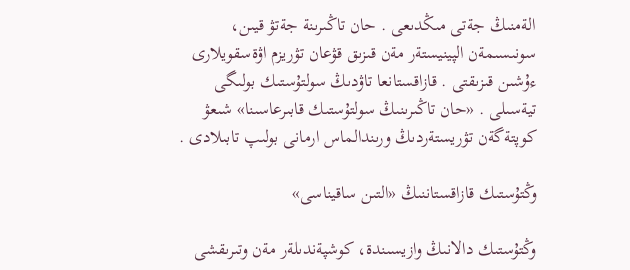الةمنىڭ جةتى مىڭدىعى . حان تاڭىرىنة جةتۋ قيىن، سونىسىمةن الپينيستةر مةن قىزىق قۋعان تۋريزم اۋةسقويلارى ءۇشىن قىزىقتى . قازاقستانعا تاۋدىڭ سولتۇستىك بولىگى تيةسىلى . «حان تاڭىرىنىڭ سولتۇستىك قابىرعاسىنا» شىعۋ كوپتةگةن تۋريستةردىڭ ورىندالماس ارمانى بولىپ تابىلادى .

وڭتۇستىك قازاقستاننىڭ «التىن ساقيناسى»

وڭتۇستىك دالانىڭ وازيسىندة، كوشپةندىلةر مةن وتىرىقشى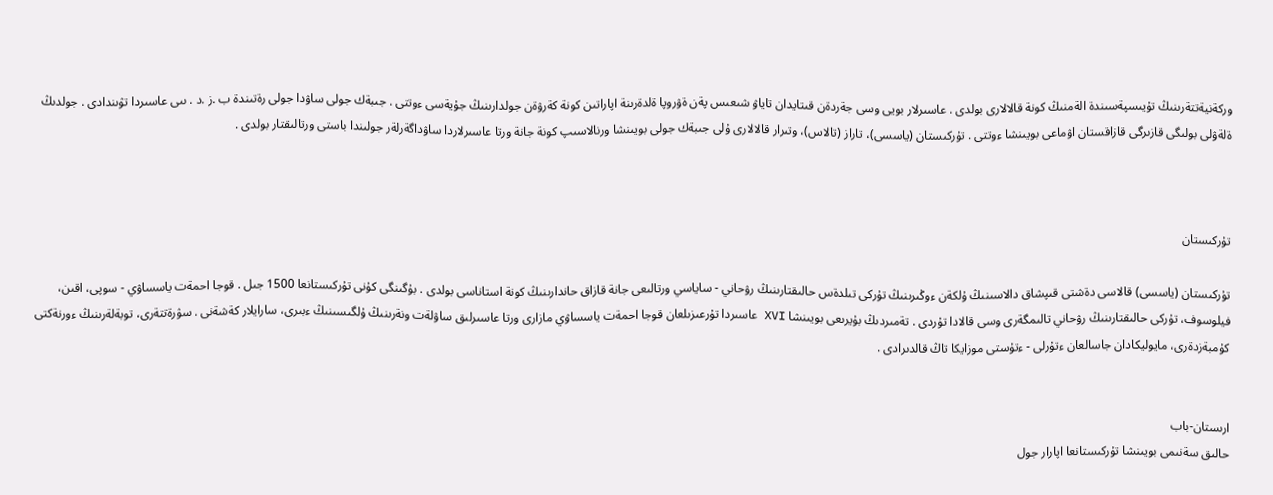وركةنيةتتةرىنىڭ تۇيىسپةسىندة الةمنىڭ كونة قالالارى بولدى . عاسىرلار بويى وسى جةردةن قىتايدان تاياۋ شىعىس پةن ةۋروپا ةلدةرىنة اپاراتىن كونة كةرۋةن جولدارىنىڭ جۇيةسى ءوتتى . جىبةك جولى ساۋدا جولى رةتىندة ب .ز .د . ىىى عاسىردا تۋىندادى . جولدىڭ ةلةۋلى بولىگى قازىرگى قازاقستان اۋماعى بويىنشا ءوتتى . تۇركىستان (ياسسى)، تاراز (تالاس)، وتىرار قالالارى ۇلى جىبةك جولى بويىنشا ورنالاسىپ كونة جانة ورتا عاسىرلاردا ساۋداگةرلةر جولىندا باستى ورتالىقتار بولدى .



تۇركىستان

تۇركىستان (ياسسى) قالاسى دةشتى قىپشاق دالاسىنىڭ ۇلكةن ءوڭىرىنىڭ تۇركى تىلدةس حالىقتارىنىڭ رۋحاني - ساياسي ورتالىعى جانة قازاق حاندارىنىڭ كونة استاناسى بولدى . بۇگىنگى كۇنى تۇركىستانعا 1500 جىل . قوجا احمةت ياسساۋي - سوپى، اقىن، فيلوسوف، تۇركى حالىقتارىنىڭ رۋحاني تالىمگةرى وسى قالادا تۇردى . تةمىردىڭ بۇيرىعى بويىنشا XVI عاسىردا تۇرعىزىلعان قوجا احمةت ياسساۋي مازارى ورتا عاسىرلىق ساۋلةت ونةرىنىڭ ۇلگىسىنىڭ ءبىرى، سارايلار كةشةنى . سۋرةتتةرى، توبةلةرىنىڭ ءورنةكتى كۇمبةزدةرى، مايوليكادان جاسالعان ءتۇرلى - ءتۇستى موزايكا تاڭ قالدىرادى .


ارىستان-باب
حالىق سةنىمى بويىنشا تۇركىستانعا اپارار جول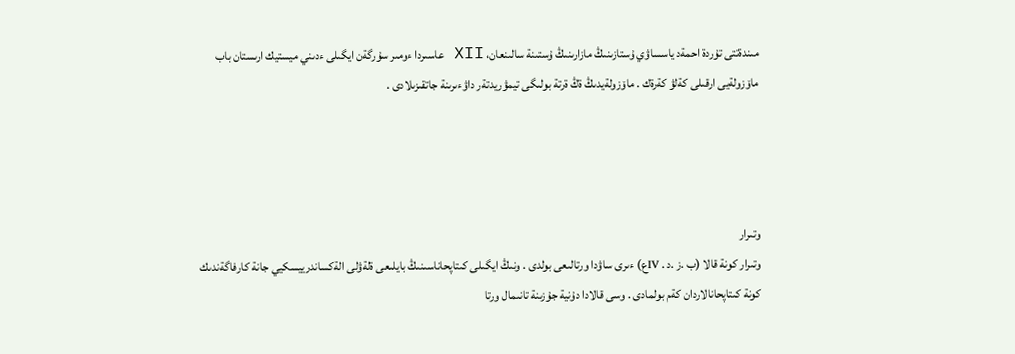مىندةتتى تۇردة احمةد ياسساۋي ۇستازىنىڭ مازارىنىڭ ۇستىنة سالىنعان، XII عاسىردا ءومىر سۇرگةن ايگىلى ءدىني ميستيك ارىستان باب ماۆزولةيى ارقىلى كةلۋ كةرةك . ماۆزولةيدىڭ ةڭ ةرتة بولىگى تيمۋريدتةر داۋءىرىنة جاتقىزىلادى .




وتىرار
وتىرار كونة قالا (ب .ز .د . IVع) ءىرى ساۋدا ورتالىعى بولدى . ونىڭ ايگىلى كىتاپحاناسىنىڭ بايلىعى ةلةۋلى الةكساندرييسكيي جانة كارفاگةندىك كونة كىتاپحانالاردان كةم بولمادى . وسى قالادا دۇنية جۇزىنة تانىمال ورتا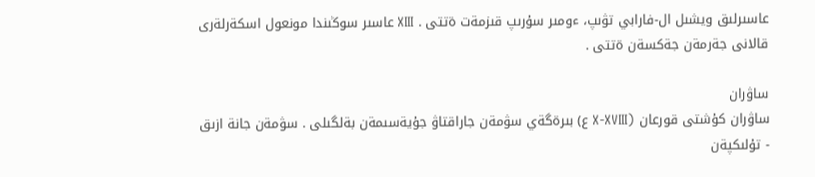عاسىرلىق ويشىل ال-فارابي تۋىپ، ءومىر سۇرىپ قىزمةت ةتتى . XIII عاسىر سوڭىندا مونعول اسكةرلةرى قالانى جةرمةن جةكسةن ةتتى .

ساۋران
ساۋران كۇشتى قورعان (X-XVIII ع) بىرةگةي سۋمةن جاراقتاۋ جۇيةسىمةن بةلگىلى . سۋمةن جانة ازىق - تۇلىكپةن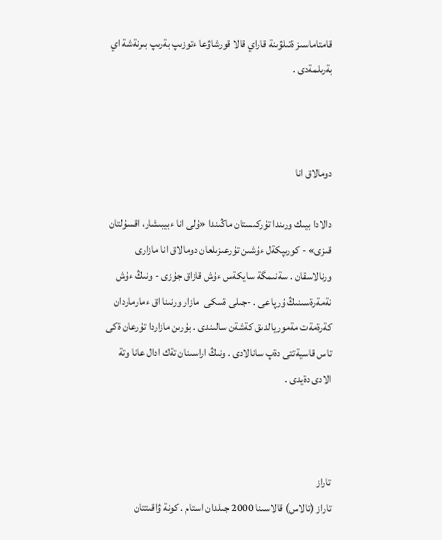قامتاماسىز ةتىلۋىنة قاراي قالا قورشاۋعا ءتوزىپ بةرىپ بىرنةشة اي بةرىلمةدى .



دومالاق انا

دالادا بيىك ورىندا تۇركىستان ماڭىندا «ۇلى انا ءبيبىشار، اقسۇلتان قىزى» - كورىپكةل ءۇشىن تۇرعىزىلعان دومالاق انا مازارى ورنالاسقان . سةنىمگة سايكةس ءۇش قازاق جۇزى - ونىڭ ءۇش نةمةرةسىنىڭ ۇرپاعى . -جىلى ةسكى  مازار ورنىنا اق ءمارماردان كةرةمةت مةموريالدىق كةشةن سالىندى . بۇرىن مازاردا تۇرعان ةكى تاس قاسيةتتى دةپ سانالادى . ونىڭ اراسىنان تةك ادال عانا وتة الادى دةيدى .



تاراز
تاراز (تالاس) قالاسىنا 2000 جىلدان استام . كونة ۋاقىتتان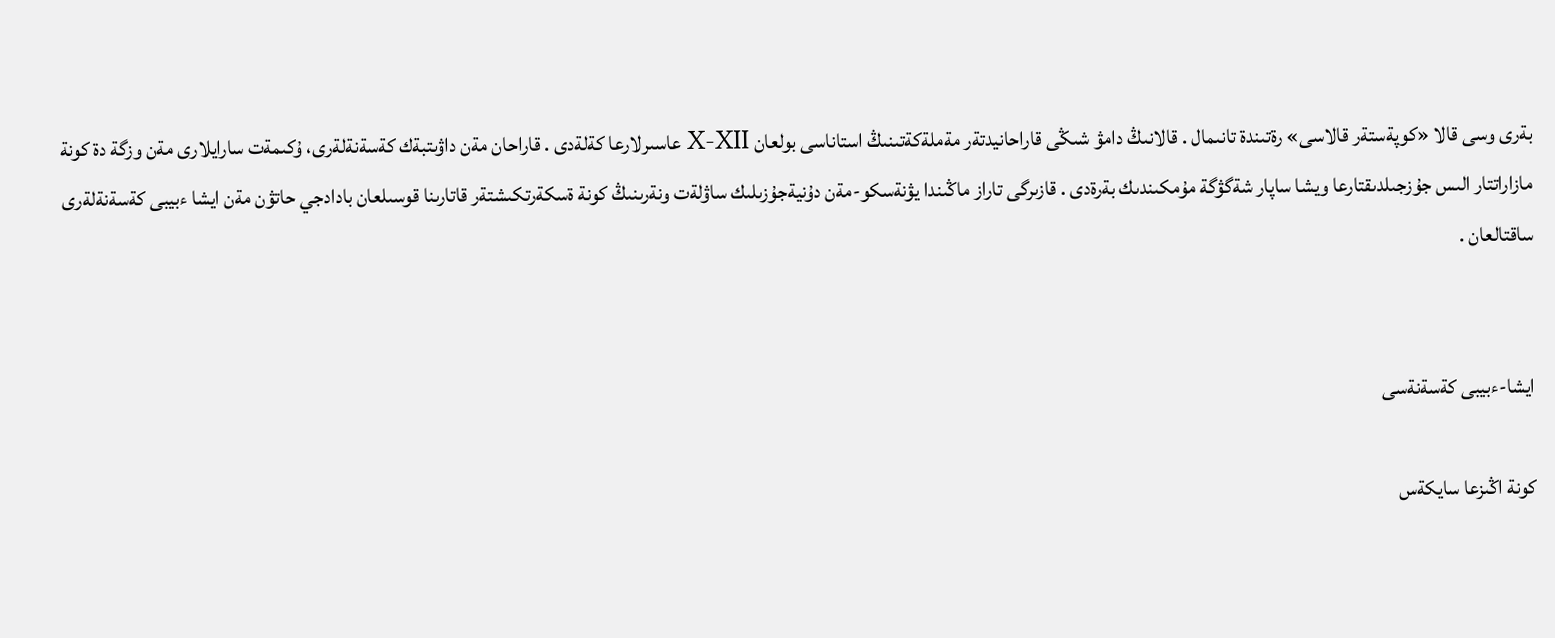بةرى وسى قالا «كوپةستةر قالاسى» رةتىندة تانىمال . قالانىڭ دامۋ شىڭى قاراحانيدتةر مةملةكةتىنىڭ استاناسى بولعان X-XII عاسىرلارعا كةلةدى . قاراحان مةن داۋىتبةك كةسةنةلةرى، ۇكىمةت سارايلارى مةن وزگة دة كونة مازاراتتار الىس جۇزجىلدىقتارعا ويشا ساپار شةگۋگة مۇمكىندىك بةرةدى . قازىرگى تاراز ماڭىندا يۋنةسكو-مةن دۇنيةجۇزىلىك ساۋلةت ونةرىنىڭ كونة ةسكةرتكىشتةر قاتارىنا قوسىلعان بادادجي حاتۋن مةن ايشا ءبيبى كةسةنةلةرى ساقتالعان .


ايشا-ءبيبى كةسةنةسى

كونة اڭىزعا سايكةس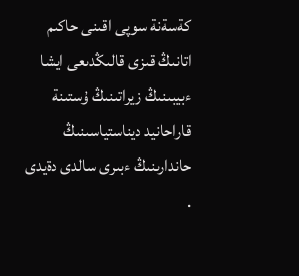كةسةنة سوپى اقىنى حاكىم اتانىڭ قىزى قالىڭدىعى ايشا ءبيبىنىڭ زيراتىنىڭ ۇستىنة قاراحانيد ديناستياسىنىڭ حاندارىنىڭ ءبىرى سالدى دةيدى .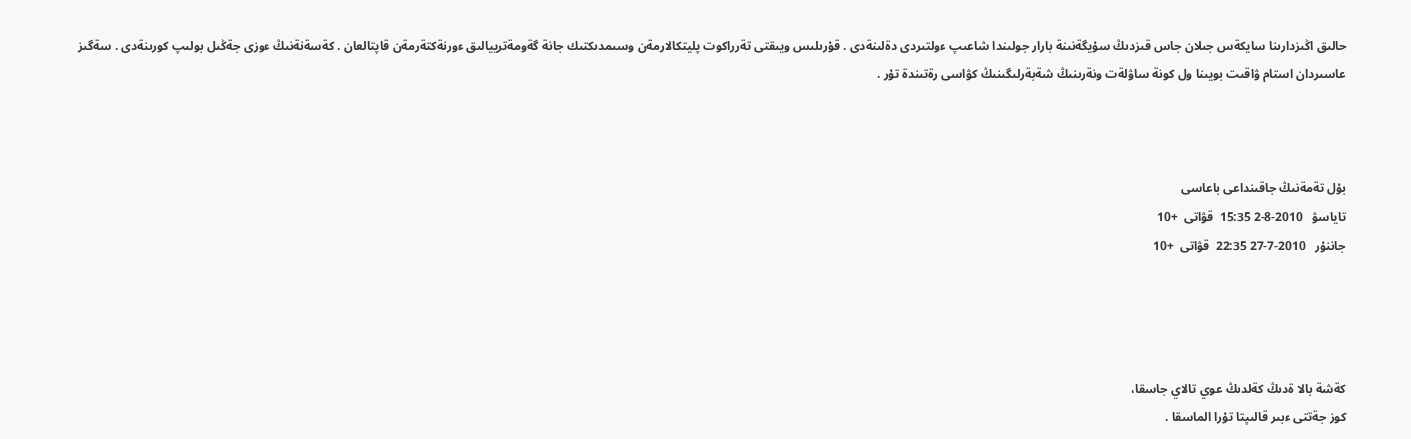حالىق اڭىزدارىنا سايكةس جىلان جاس قىزدىڭ سۇيگةنىنة بارار جولىندا شاعىپ ءولتىردى دةلىنةدى . قۇرىلىس ويىقتى تةرراكوت پليتكالارمةن وسىمدىكتىك جانة گةومةترييالىق ءورنةكتةرمةن قاپتالعان . كةسةنةنىڭ ءوزى جةڭىل بولىپ كورىنةدى . سةگىز عاسىردان استام ۋاقىت بويىنا ول كونة ساۋلةت ونةرىنىڭ شةبةرلىگىنىڭ كۋاسى رةتىندة تۇر .



بۇل تةمةنىڭ جاقىنداعى باعاسى
تاياسۋ   2010-8-2 15:35  قۋاتى  +10
جاننۇر   2010-7-27 22:35  قۋاتى  +10




كةشة بالا ةدىڭ كةلدىڭ عوي تالاي جاسقا،
كوز جةتتى ءبىر قالىپتا تۇرا الماسقا .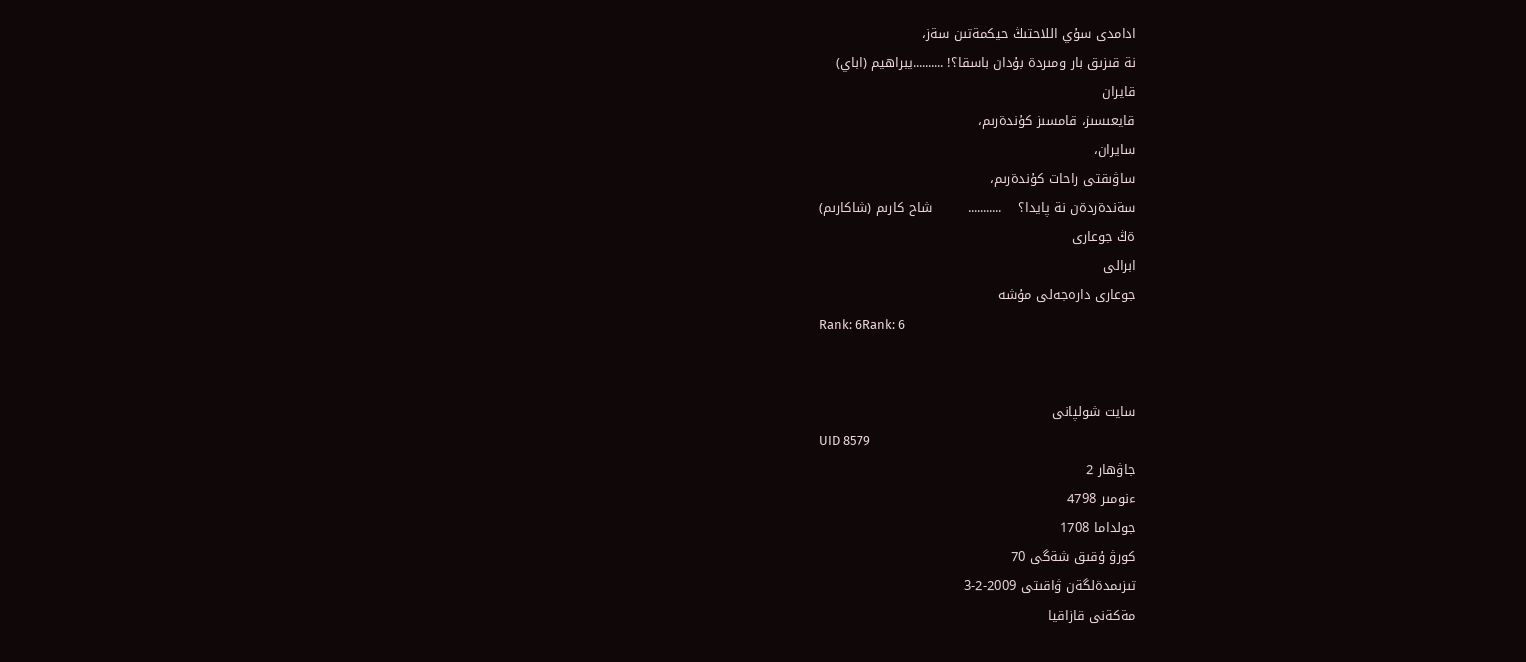ادامدى سۇي اللاحتىڭ حيكمةتىن سةز،
نة قىزىق بار ومىردة بۇدان باسقا؟! ..........يبراھيم (اباي)
قايران
قايعىسىز، قامسىز كۇندةرىم،
سايران،
ساۋىقتى راحات كۇندةرىم،
سةندةردةن نة پايدا؟    ...........        شاح كارىم (شاكارىم)
ةڭ جوعارى
ابرالى
جوعارى دارەجەلى مۇشە
Rank: 6Rank: 6


سايت شولپانى
UID 8579
جاۋھار 2
ءنومىر 4798
جولداما 1708
كورۋ ۇقىق شةگى 70
تىزىمدةلگةن ۋاقىتى 2009-2-3
مةكةنى قازاقيا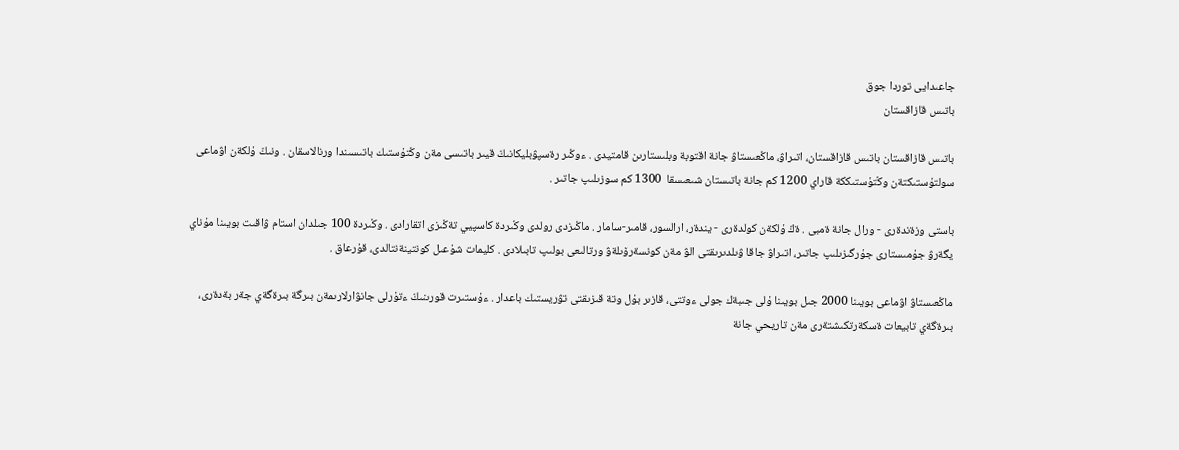جاعىدايى توردا جوق
باتىس قازاقستان

باتىس قازاقستان باتىس قازاقستان، اتىراۋ، ماڭعىستاۋ جانة اقتوبة وبلىستارىن قامتيدى . ءوڭىر رةسپۋبليكانىڭ قيىر باتىسى مةن وڭتۇستىك باتىسىندا ورنالاسقان . ونىڭ ۇلكةن اۋماعى سولتۇستىكتةن وڭتۇستىككة قاراي 1200 كم جانة باتىستان شىعىسقا  1300 كم سوزىلىپ جاتىر .

باستى وزةندةرى - ورال جانة ةمبى . ةڭ ۇلكةن كولدةرى - يندةر، ارالسور، قامىر-سامار . ماڭىزدى رولدى وڭىردة كاسپيي تةڭىزى اتقارادى . وڭىردة 100 جىلدان استام ۋاقىت بويىنا مۇناي يگةرۋ جۇمىستارى جۇرگىزىلىپ جاتىر، اتىراۋ جاقا ۋىلدىرىقتى الۋ مةن كونسةرۆىلةۋ ورتالىعى بولىپ تابىلادى . كليمات شۇعىل كونتينةنتالدى، قۇرعاق .

ماڭعىستاۋ اۋماعى بويىنا 2000 جىل بويىنا ۇلى جىبةك جولى ءوتتى، قازىر بۇل وتة قىزىقتى تۋريستىك باعدار . ءۇستىرت قورىنىڭ ءتۇرلى جانۋارلارىمةن بىرگة بىرةگةي جةر بةدةرى، بىرةگةي تابيعات ةسكةرتكىشتةرى مةن تاريحي جانة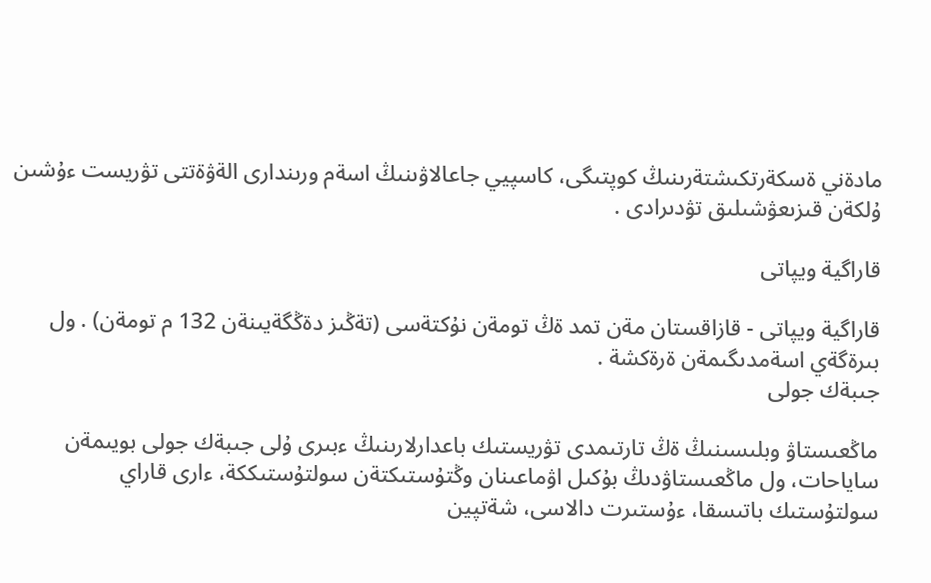مادةني ةسكةرتكىشتةرىنىڭ كوپتىگى، كاسپيي جاعالاۋىنىڭ اسةم ورىندارى الةۋةتتى تۋريست ءۇشىن ۇلكةن قىزىعۋشىلىق تۋدىرادى .

قاراگية ويپاتى

قاراگية ويپاتى - قازاقستان مةن تمد ةڭ تومةن نۇكتةسى (تةڭىز دةڭگةيىنةن 132 م تومةن) . ول بىرةگةي اسةمدىگىمةن ةرةكشة .
جىبةك جولى

ماڭعىستاۋ وبلىسىنىڭ ةڭ تارتىمدى تۋريستىك باعدارلارىنىڭ ءبىرى ۇلى جىبةك جولى بويىمةن ساياحات، ول ماڭعىستاۋدىڭ بۇكىل اۋماعىنان وڭتۇستىكتةن سولتۇستىككة، ءارى قاراي سولتۇستىك باتىسقا، ءۇستىرت دالاسى، شةتپين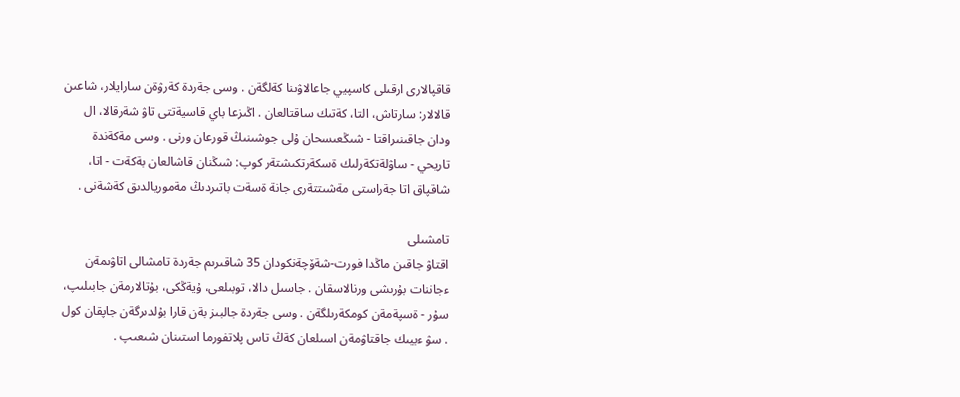قاقپالارى ارقىلى كاسپيي جاعالاۋىنا كةلگةن . وسى جةردة كةرۋةن سارايلار، شاعىن قالالار: سارتاش، التا، كةتىك ساقتالعان . اڭىزعا باي قاسيةتتى تاۋ شةرقالا، ال ودان جاقىنىراقتا - شىڭعىسحان ۇلى جوشىنىڭ قورعان ورنى . وسى مةكةندة تاريحي - ساۋلةتكةرلىك ةسكةرتكىشتةر كوپ: شىڭنان قاشالعان بةكةت - اتا، شاقپاق اتا جةراستى مةشىتتةرى جانة ةسةت باتىردىڭ مةموريالدىق كةشةنى .

تامشىلى
اقتاۋ جاقىن ماڭدا فورت-شةۆچةنكودان 35 شاقىرىم جةردة تامشالى اتاۋىمةن ءجاننات بۇرىشى ورنالاسقان . جاسىل دالا، توبىلعى، ۇيةڭكى، بۇتالارمةن جابىلىپ، سۇر - ةسپةمةن كومكةرىلگةن . وسى جةردة جالبىز بةن قارا بۇلدىرگةن جاپقان كول . سۋ ءبيىك جاقتاۋمةن اسىلعان كةڭ تاس پلاتفورما استىنان شىعىپ .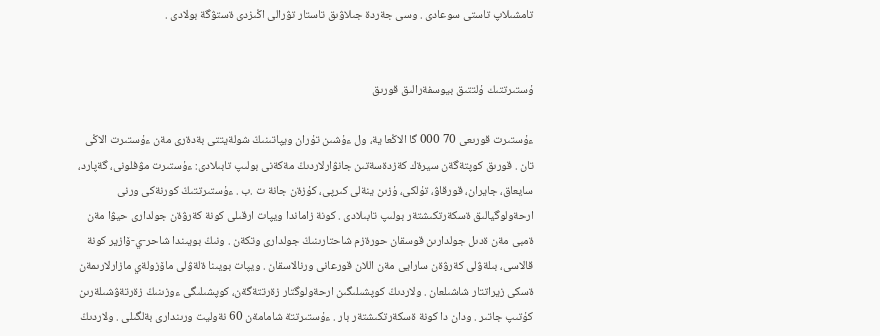تامشىلاپ تاستى سوعادى . وسى جةردة جىلاۋىق تاستار تۋرالى اڭىزدى ةستۋگة بولادى .


ۇستىرتتىك ۇلتتىق بيوسفةرالىق قورىق

ءۇستىرت قورىعى 70 000 گا الاڭعا ية، ول ءۇشىن تۇران ويپاتىنىڭ شولةيتتى بةدةرى مةن ءۇستىرت الاڭى تان . قورىق كوپتةگةن سيرةك كةزدةسةتىن جانۋارلاردىڭ مةكةنى بولىپ تابىلادى: ءۇستىرت مۋفلونى، گةپارد، سايعاق، جايران، قورقاۋ، تۇلكى، ۇزىن ينةلى كىرپى، كۇزةن جانة ت .ب . ءۇستىرتتىڭ كورنةكى ورنى ارحةولوگيالىق ةسكةرتكىشتةر بولىپ تابىلادى . كونة زاماندا ويپات ارقىلى كونة كةرۋةن جولدارى حيۋا مةن ةمبى مةن ةدىل جولدارىن قوسقان حورةزم شاحتارىنىڭ جولدارى وتكةن . ونىڭ بويىندا شاحر-ي-ۆازير كونة قالاسى، بىلةۋلى كةرۋةن سارايى مةن اللان قورعانى ورنالاسقان . ويپات بويىنا ةلةۋلى ماۆزولةي مازارلارىمةن ةسكى زيراتتار شاشىلعان . ولاردىڭ كوپشىلىگىن ارحةولوگتار زةرتتةگةن، كوپشىلىگى ءوزىنىڭ زةرتةۋشىلةرىن كۇتىپ جاتىر . ودان دا كونة ةسكةرتكىشتةر بار . ءۇستىرتتة شامامةن 60 نةوليت ورىندارى بةلگىلى . ولاردىڭ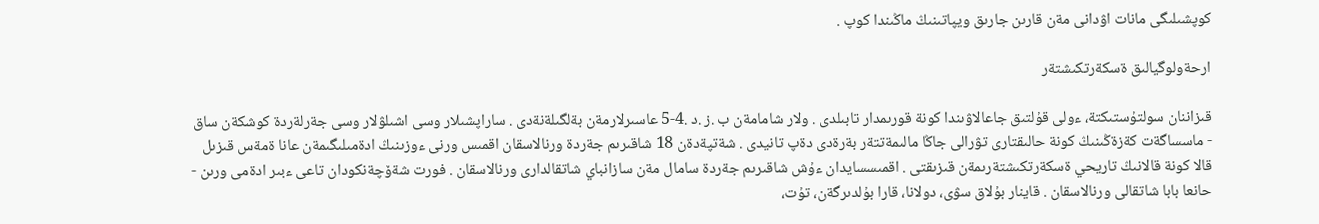كوپشىلىگى مانات اۋدانى مةن قارىن جارىق ويپاتىنىڭ ماڭىندا كوپ .

ارحةولوگيالىق ةسكةرتكىشتةر

قىزاننان سولتۇستىكتة، ءولى قۇلتىق جاعالاۋىندا كونة قورىمدار تابىلدى . ولار شامامةن ب .ز .د .4-5 عاسىرلارمةن بةلگىلةنةدى . ساراپشىلار وسى اشىلۋلار وسى جةرلةردة كوشكةن ساق - ماسساگةت كةزةڭىنىڭ كونة حالىقتارى تۋرالى جاڭا مالىمةتتةر بةرةدى دةپ تانيدى . شةتپةدةن 18 شاقىرىم جةردة ورنالاسقان اقمىس ورنى ءوزىنىڭ ادةمىلىگىمةن عانا ةمةس قىزىل قالا كونة قالانىڭ تاريحي ةسكةرتكىشتةرىمةن قىزىقتى . اقمىسسايدان ءۇش شاقىرىم جةردة سامال مةن سازانباي شاتقالدارى ورنالاسقان . فورت شةۆچةنكودان تاعى ءبىر ادةمى ورىن - حانعا بابا شاتقالى ورنالاسقان . قاينار بۇلاق سۋى، دولانا، قارا بۇلدىرگةن، تۇت،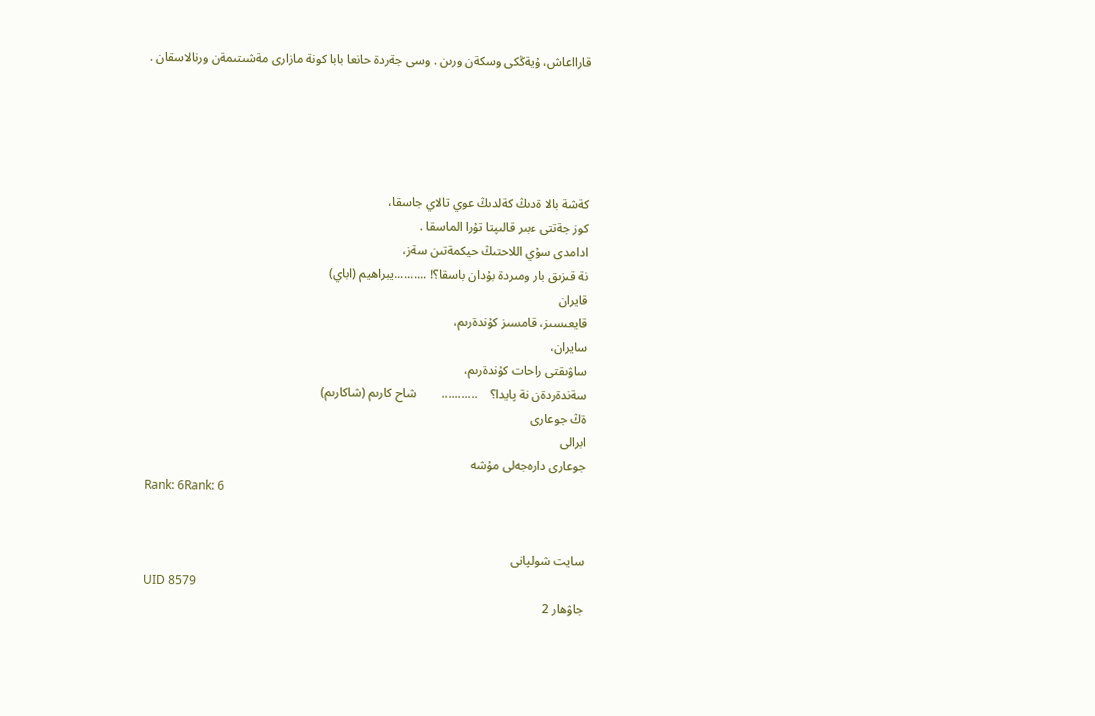قارااعاش، ۇيةڭكى وسكةن ورىن . وسى جةردة حانعا بابا كونة مازارى مةشىتىمةن ورنالاسقان .





كةشة بالا ةدىڭ كةلدىڭ عوي تالاي جاسقا،
كوز جةتتى ءبىر قالىپتا تۇرا الماسقا .
ادامدى سۇي اللاحتىڭ حيكمةتىن سةز،
نة قىزىق بار ومىردة بۇدان باسقا؟! ..........يبراھيم (اباي)
قايران
قايعىسىز، قامسىز كۇندةرىم،
سايران،
ساۋىقتى راحات كۇندةرىم،
سةندةردةن نة پايدا؟    ...........        شاح كارىم (شاكارىم)
ةڭ جوعارى
ابرالى
جوعارى دارەجەلى مۇشە
Rank: 6Rank: 6


سايت شولپانى
UID 8579
جاۋھار 2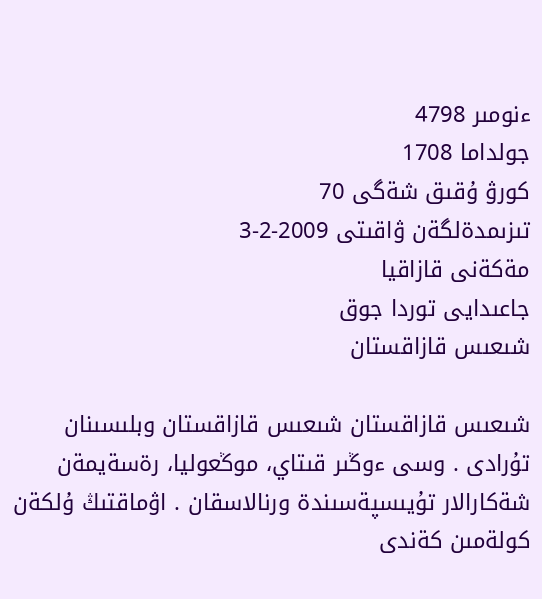ءنومىر 4798
جولداما 1708
كورۋ ۇقىق شةگى 70
تىزىمدةلگةن ۋاقىتى 2009-2-3
مةكةنى قازاقيا
جاعىدايى توردا جوق
شىعىس قازاقستان

شىعىس قازاقستان شىعىس قازاقستان وبلىسىنان تۇرادى . وسى ءوڭىر قىتاي، موڭعوليا، رةسةيمةن شةكارالار تۇيىسپةسىندة ورنالاسقان . اۋماقتىڭ ۇلكةن كولةمىن كةندى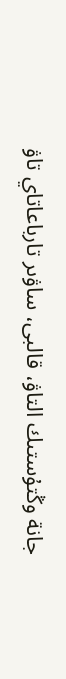جانة وڭتۇستىك التاۋ، قالبى، ساۋىر تارباعاتاي تاۋ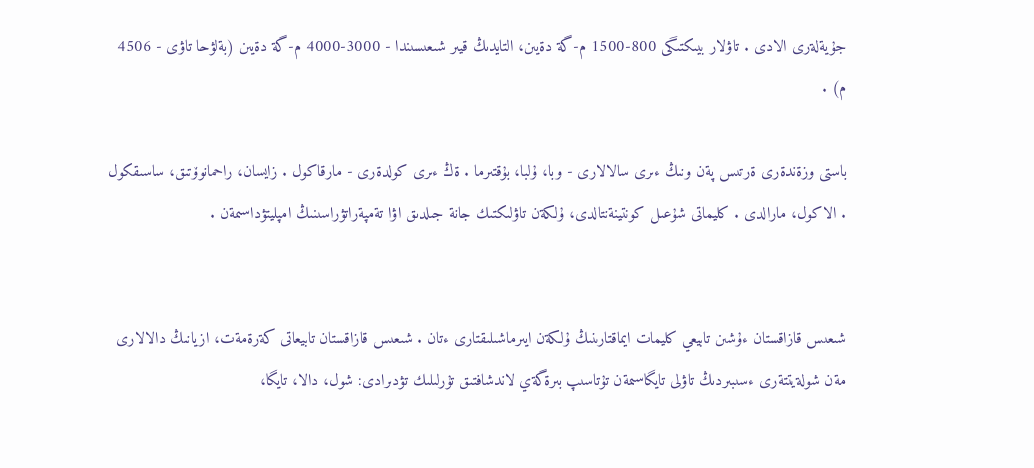جۇيةلةرى الادى . تاۋلار بيىكتىگى 800-1500 م-گة دةيىن، التايدىڭ قيىر شىعىسىندا - 3000-4000 م-گة دةيىن (بةلۋحا تاۋى - 4506 م) .

باستى وزةندةرى ةرتىس پةن ونىڭ ءىرى سالالارى - وبا، ۇلبا، بۇقتىرما . ةڭ ءىرى كولدةرى - مارقاكول . زايسان، راحمانوۆتىق، ساسىقكول . الاكول، مارالدى . كليماتى شۇعىل كونتينةنتالدى، ۇلكةن تاۋلىكتىك جانة جىلدىق اۋا تةمپةراتۋراسىنىڭ امپليتۋداسىمةن .


شىعىس قازاقستان ءۇشىن تابيعي كليمات ايماقتارىنىڭ ۇلكةن ايىرماشىلىقتارى ءتان . شىعىس قازاقستان تابيعاتى كةرةمةت، ازيانىڭ دالالارى مةن شولةيتتةرى ءسىبىردىڭ تاۋلى تايگاسىمةن تۇتاسىپ بىرةگةي لاندشافتىق تۇرلىلىك تۋدىرادى: شول، دالا، تايگا،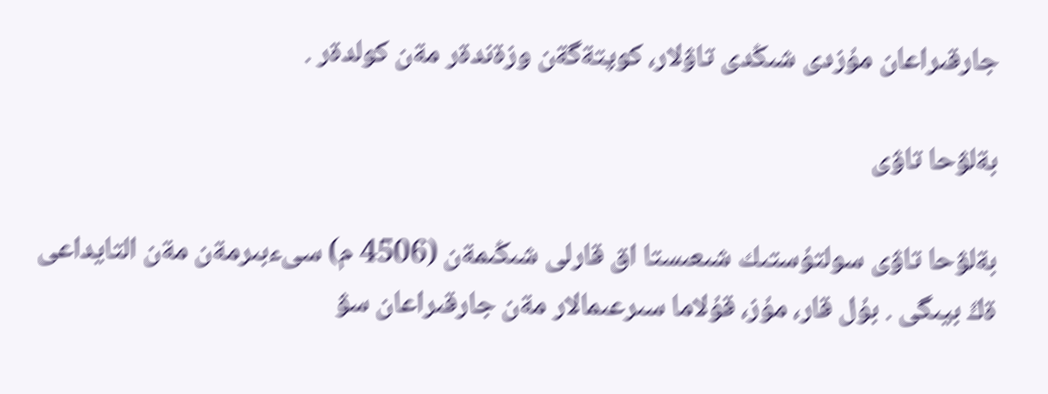جارقىراعان مۇزدى شىڭدى تاۋلار، كوپتةگةن وزةندةر مةن كولدةر .

بةلۋحا تاۋى

بةلۋحا تاۋى سولتۇستىك شىعىستا اق قارلى شىڭىمةن (4506 م) سىءبىرمةن مةن التايداعى ةڭ بيىگى . بۇل قار، مۇز، قۇلاما سىرعىمالار مةن جارقىراعان سۋ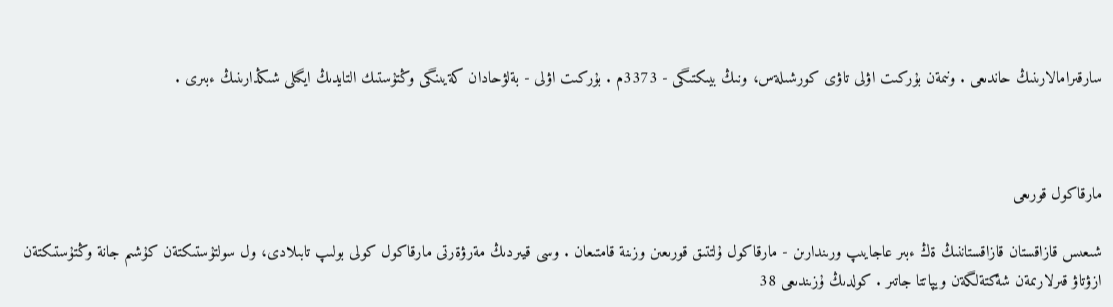سارقىرامالارىنىڭ حاندىعى . ونىمةن بۇركىت اۋلى تاۋى كورشىلةس، ونىڭ بيىكتىگى - 3373م . بۇركىت اۋلى - بةلۋحادان كةيىنگى وڭتۇستىك التايدىڭ ايگىلى شىڭدارىنىڭ ءبىرى .



مارقاكول قورىعى

شىعىس قازاقستان قازاقستاننىڭ ةڭ ءبىر عاجايىپ ورىندارىن - مارقاكول ۇلتتىق قورىعىن وزىنة قامتىعان . وسى قيىردىڭ مةرۋةرتى مارقاكول كولى بولىپ تابىلادى، ول سولتۇستىكتةن كۇشىم جانة وڭتۇستىكتةن ازۋتاۋ قىرلارىمةن شةكتةلگةن ويپاتتا جاتىر . كولدىڭ ۇزىندىعى 38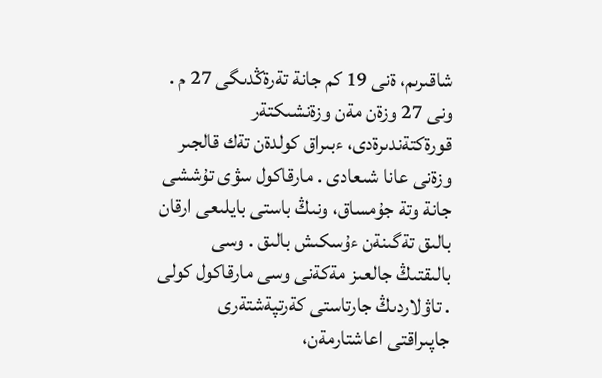شاقىرىم، ةنى 19 كم جانة تةرةڭدىگى 27 م . ونى 27 وزةن مةن وزةنشىكتةر قورةكتةندىرةدى، ءبىراق كولدةن تةك قالجىر وزةنى عانا شىعادى . مارقاكول سۋى تۇششى جانة وتة جۇمساق، ونىڭ باستى بايلىعى ارقان بالىق تةگىنةن ءۇسكىش بالىق . وسى بالىقتىڭ جالعىز مةكةنى وسى مارقاكول كولى . تاۋلاردىڭ جارتاستى كةرتپةشتةرى جاپىراقتى اعاشتارمةن،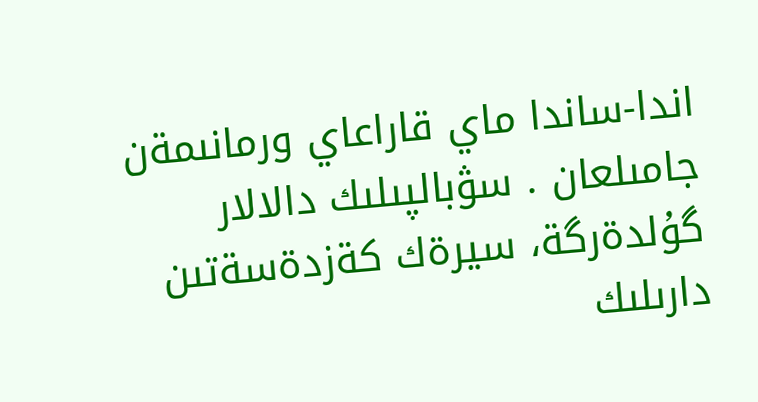اندا-ساندا ماي قاراعاي ورمانىمةن جامىلعان . سۋبالپىلىك دالالار گۇلدةرگة، سيرةك كةزدةسةتىن دارىلىك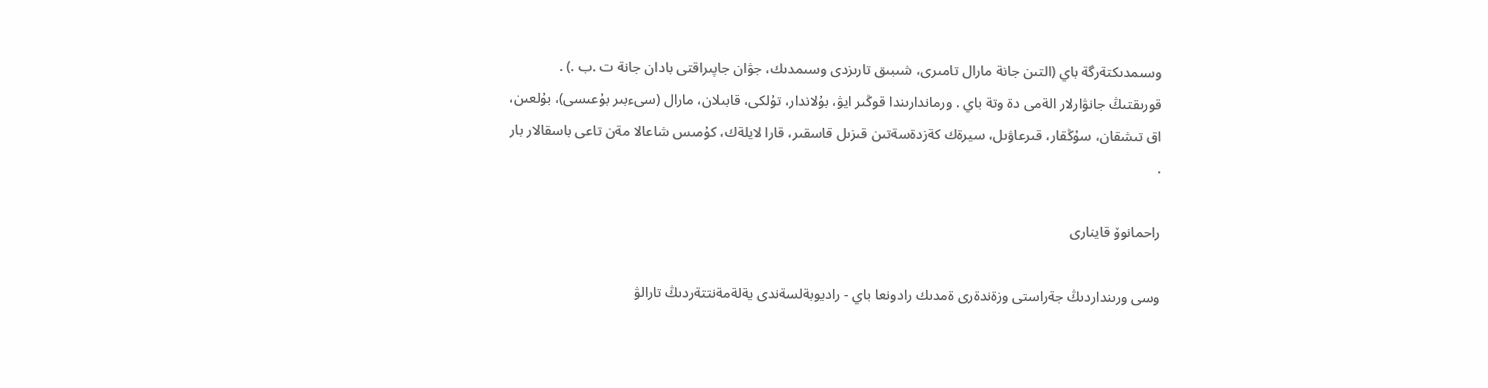وسىمدىكتةرگة باي (التىن جانة مارال تامىرى، شىبىق تارىزدى وسىمدىك، جۋان جاپىراقتى بادان جانة ت .ب .) . قورىقتىڭ جانۋارلار الةمى دة وتة باي . ورماندارىندا قوڭىر ايۋ، بۇلاندار، تۇلكى، قابىلان، مارال (سىءبىر بۇعىسى)، بۇلعىن، اق تىشقان، سۇڭقار، قىرعاۋىل، سيرةك كةزدةسةتىن قىزىل قاسقىر، قارا لايلةك، كۇمىس شاعالا مةن تاعى باسقالار بار .

راحمانوۆ قاينارى

وسى ورىنداردىڭ جةراستى وزةندةرى ةمدىك رادونعا باي - راديوبةلسةندى يةلةمةنتتةردىڭ تارالۋ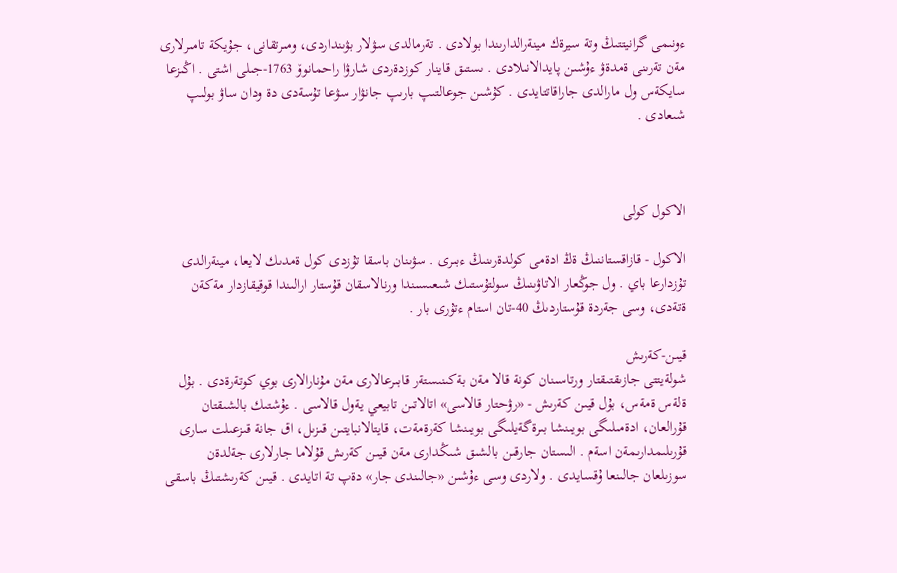ءونىمى گرانيتتىڭ وتة سيرةك مينةرالدارىندا بولادى . تةرمالدى سۋلار بۋىنداردى، ومىرتقانى، جۇيكة تامىرلارى مةن تةرىنى ةمدةۋ ءۇشىن پايدالانىلادى . ىستىق قاينار كوزدةردى شارۋا راحمانوۆ 1763-جىلى اشتى . اڭىزعا سايكةس ول مارالدى جاراقاتتايدى . كۇشىن جوعالتىپ بارىپ جانۋار سۋعا تۇسةدى دة ودان ساۋ بولىپ شىعادى .



الاكول كولى

الاكول - قازاقستاننىڭ ةڭ ادةمى كولدةرىنىڭ ءبىرى . سۋىنان باسقا تۇزدى كول ةمدىك لايعا، مينةرالدى تۇزدارعا باي . ول جوڭعار الاتاۋىنىڭ سولتۇستىك شىعىسىندا ورنالاسقان قۇستار ارالىندا قوقيقازدار مةكةن ةتةدى، وسى جةردة قۇستاردىڭ 40-تان استام ءتۇرى بار .

قيىن-كةرىش
شولةيتتى جازىقتىقتار ورتاسىنان كونة قالا مةن بةكىنىستةر قابىرعالارى مةن مۇنارالارى بوي كوتةرةدى . بۇل ةلةس ةمةس، بۇل قيىن كةرىش - «رۋحتار قالاسى» اتالاتىن تابيعي يةول قالاسى . ءۇشتىك بالشىقتان قۇرالعان، ادةمىلىگى بويىنشا بىرةگةيلىگى بويىنشا كةرةمةت، قايتالانبايتىن قىزىل، اق جانة قىزعىلت سارى قۇرىلىمدارىمةن اسةم . الىستان جارقىن بالشىق شىڭدارى مةن قيىن كةرىش قۇلاما جارلارى جةلدةن سوزىلعان جالىنعا ۇقسايدى . ولاردى وسى ءۇشىن «جالىندى جار» دةپ تة اتايدى . قيىن كةرىشتىڭ باسقى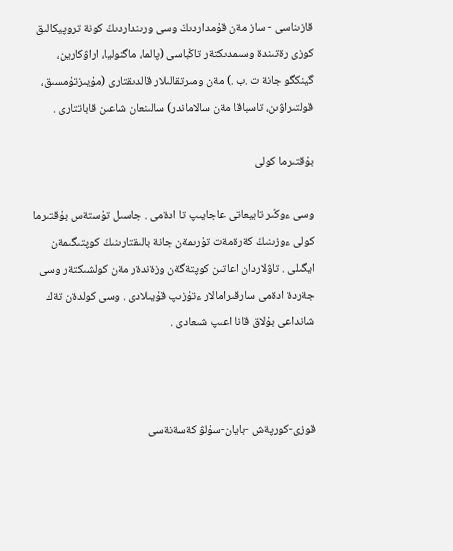قازىناسى - ساز مةن قۇمداردىڭ وسى ورىنداردىڭ كونة تروپيكالىق كوزى رةتىندة وسىمدىكتةر تاڭباسى (پالما، ماگنوليا، اراۋكارين، گينكگو جانة ت .ب .) مةن ومىرتقالىلار قالدىقتارى (مۇيىزتۇمسىق، قولتىراۋىن، تاسباقا مةن سالاماندر) سالىنعان شاعىن قاباتتارى .

بۇقتىرما كولى

وسى ءوڭىر تابيعاتى عاجايىپ تا ادةمى . جاسىل تۇستةس بۇقتىرما كولى ءوزىنىڭ كةرةمةت تۇرىمةن جانة بالىقتارىنىڭ كوپتىگىمةن ايگىلى . تاۋلاردان اعاتىن كوپتةگةن وزةندةر مةن كولشىكتةر وسى جةردة ادةمى سارقىرامالار ءتۇزىپ قۇيىلادى . وسى كولدةن تةك شانداعى بۇلاق قانا اعىپ شىعادى .



قوزى-كورپةش -بايان-سۇلۋ كةسةنةسى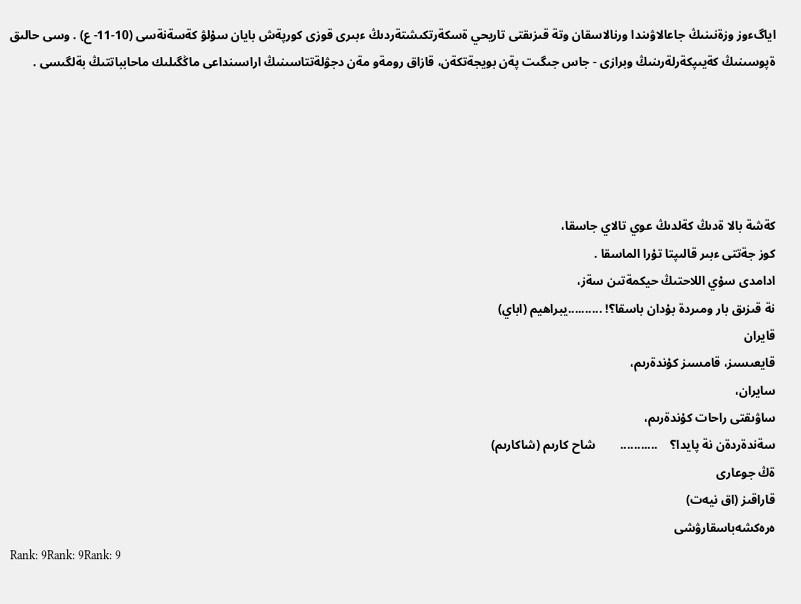اياگءوز وزةنىنىڭ جاعالاۋىندا ورنالاسقان وتة قىزىقتى تاريحي ةسكةرتكىشتةردىڭ ءبىرى قوزى كورپةش بايان سۇلۋ كةسةنةسى (10-11- ع) . وسى حالىق ةپوسىنىڭ كةيىپكةرلةرىنىڭ وبرازى - جاس جىگىت پةن بويجةتكةن، قازاق رومةو مةن دجۋلةتتاسىنىڭ اراسىنداعى ماڭگىلىك ماحابباتتىڭ بةلگىسى .





كةشة بالا ةدىڭ كةلدىڭ عوي تالاي جاسقا،
كوز جةتتى ءبىر قالىپتا تۇرا الماسقا .
ادامدى سۇي اللاحتىڭ حيكمةتىن سةز،
نة قىزىق بار ومىردة بۇدان باسقا؟! ..........يبراھيم (اباي)
قايران
قايعىسىز، قامسىز كۇندةرىم،
سايران،
ساۋىقتى راحات كۇندةرىم،
سةندةردةن نة پايدا؟    ...........        شاح كارىم (شاكارىم)
ةڭ جوعارى
قاراقىز (اق نيەت)
ەرەكشەباسقارۋشى
Rank: 9Rank: 9Rank: 9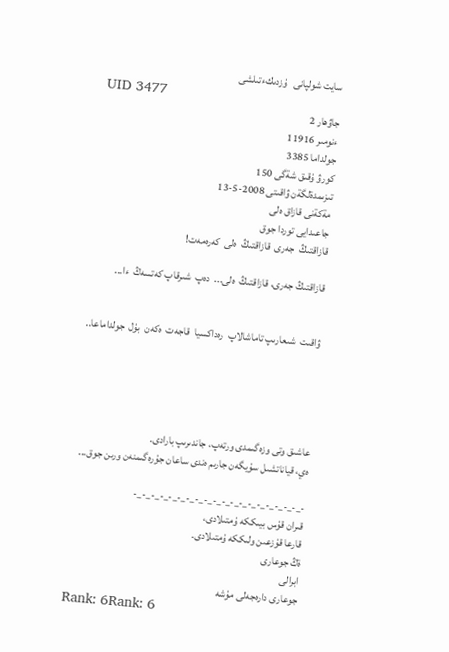سايت شولپانى   ۇزدىكءتىلشى
UID 3477
جاۋھار 2
ءنومىر 11916
جولداما 3385
كورۋ ۇقىق شةگى 150
تىزىمدةلگةن ۋاقىتى 2008-5-13
مةكةنى قازاق ەلى
جاعىدايى توردا جوق
قازاقتىڭ  جەرى  قازاقتىڭ  ەلى  كەرەمەت!

قازاقتىڭ جەرى، قازاقتىڭ  ەلى...  دەپ  شىرقاپ كەتسەڭ  ءا...


ۋاقىت  شىعارىپ تاماشالاپ  رەداكسيا  قاجەت  ەكەن  بۇل  جولداماعا..





عاشىق وتى وزەگىمدى ورتەپ، جاندىرىپ بارادى.
ەي، قياناتشىل سۇيگەن جارىم ەندى ساعان جۇرەگىمنەن ورىن جوق...

-_-_-_-_-_-_-_-_-_-_-_-_-_-_-_-_-_-_-_-
قىران قۇس بيىككە ۇمتىلادى،
قارعا قۇزعىن ولىككە ۇمتىلادى.
ةڭ جوعارى
ابرالى
جوعارى دارەجەلى مۇشە
Rank: 6Rank: 6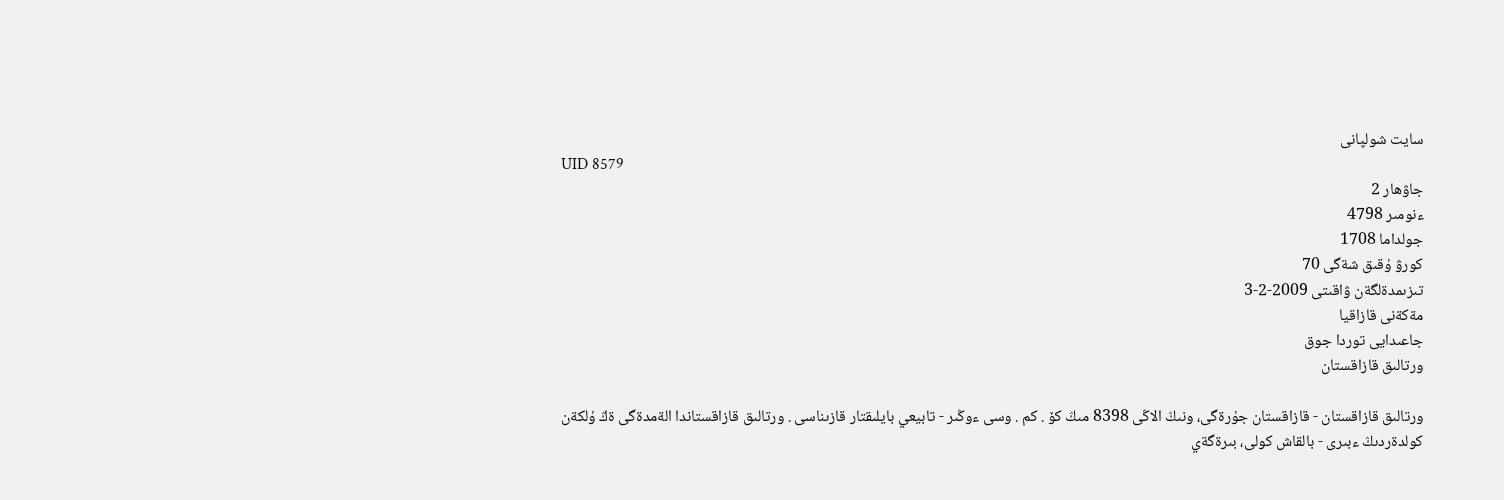سايت شولپانى
UID 8579
جاۋھار 2
ءنومىر 4798
جولداما 1708
كورۋ ۇقىق شةگى 70
تىزىمدةلگةن ۋاقىتى 2009-2-3
مةكةنى قازاقيا
جاعىدايى توردا جوق
ورتالىق قازاقستان

ورتالىق قازاقستان - قازاقستان جۇرةگى، ونىڭ الاڭى 8398 مىڭ كۆ . كم . وسى ءوڭىر - تابيعي بايلىقتار قازىناسى . ورتالىق قازاقستاندا الةمدةگى ةڭ ۇلكةن كولدةردىڭ ءبىرى - بالقاش كولى، بىرةگةي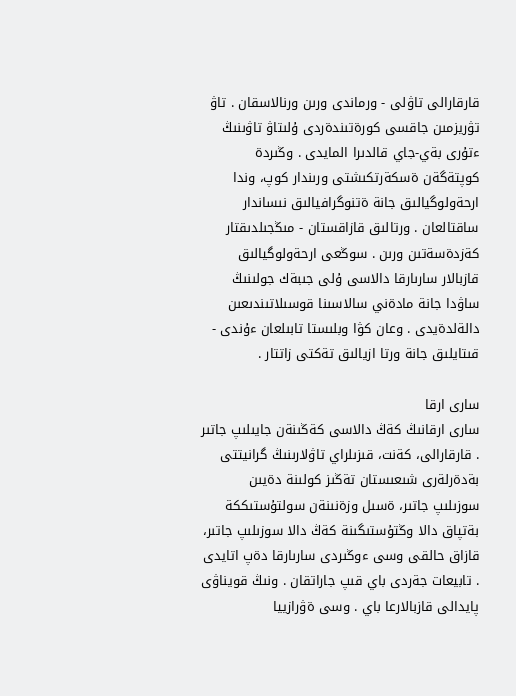قارقارالى تاۋلى - ورماندى ورىن ورنالاسقان . تاۋ تۋريزمىن جاقسى كورةتىندةردى ۇلىتاۋ تاۋىنىڭ ءتۇرى بةي-جاي قالدىرا المايدى . وڭىردة كوپتةگةن ةسكةرتكىشتى ورىندار كوپ، وندا ارحةولوگيالىق جانة ةتنوگرافيالىق نىساندار ساقتالعان . ورتالىق قازاقستان - مىڭجىلدىقتار كةزدةسةتىن ورىن . سوڭعى ارحةولوگيالىق قازبالار سارىارقا دالاسى ۇلى جىبةك جولىنىڭ ساۋدا جانة مادةني سالاسىنا قوسىلاتىندىعىن دالةلدةيدى . وعان كۋا وبلىستا تابىلعان ءۇندى - قىتايلىق جانة ورتا ازيالىق تةكتى زاتتار .

سارى ارقا
سارى ارقانىڭ كةڭ دالاسى كةڭىنةن جايىلىپ جاتىر . قارقارالى، كةنت، قىزىلراي تاۋلارىنىڭ گرانيتتى بةدةرلةرى شىعىستان تةڭىز كولىنة دةيىن سوزىلىپ جاتىر، ةسىل وزةنىنةن سولتۇستىككة بةتپاق دالا وڭتۇستىگىنة كةڭ دالا سوزىلىپ جاتىر، قازاق حالقى وسى ءوڭىردى سارىارقا دةپ اتايدى . تابيعات جةردى باي قىپ جاراتقان . ونىڭ قويناۋى پايدالى قازبالارعا باي . وسى ةۋرازييا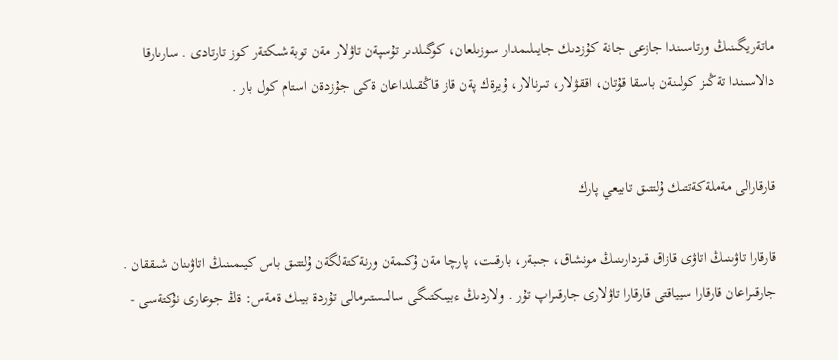ماتةريگىنىڭ ورتاسىندا جازعى جانة كۇزدىك جايىلىمدار سوزىلعان، كوگىلدىر تۇسپةن تاۋلار مةن توبةشىكتةر كوز تارتادى . سارىارقا دالاسىندا تةڭىز كولىنةن باسقا قۇتان، اققۋلار، تىرنالار، ۇيرةك پةن قاز قاڭقىلداعان ةكى جۇزدةن استام كول بار .


قارقارالى مةملةكةتتىك ۇلتتىق تابيعي پارك

قارقارا تاۋىنىڭ اتاۋى قازاق قىزدارىنىڭ مونشاق، جىبةر، بارقىت، پارچا مةن ۇكىمةن ورنةكتةلگةن ۇلتتىق باس كيىمىنىڭ اتاۋىنان شىققان . جارقىراعان قارقارا سيياقتى قارقارا تاۋلارى جارقىراپ تۇر . ولاردىڭ ءبيىكتىگى سالىستىرمالى تۇردة بيىك ةمةس: ةڭ جوعارى نۇكتةسى -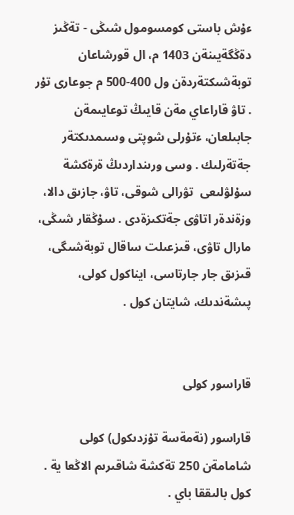ءۇش باستى كومسومول شىڭى - تةڭىز دةڭگةيىنةن 1403 م، ال قورشاعان توبةشىكتةردةن ول 400-500 م جوعارى تۇر . تاۋ قاراعاي مةن قايىڭ توعايىمةن جابىلعان، ءتۇرلى شوپتى وسىمدىكتةر جةتةرلىك . وسى ورىنداردىڭ ةرةكشة سۇلۋلىعى  تۋرالى شوقى، تاۋ، جازىق دالا، وزةندةر اتاۋى جةتكىزةدى . سۇڭقار شىڭى، مارال تاۋى، قىزعىلت ساقال توبةشىگى، قىزىق جار جارتاسى، ايناكول كولى، پىشةندىك، شايتان كول .


قاراسور كولى

قاراسور (نةمةسة تۇزدىكول) كولى شامامةن 250 تةكشة شاقىرىم الاڭعا ية . كول بالىققا باي .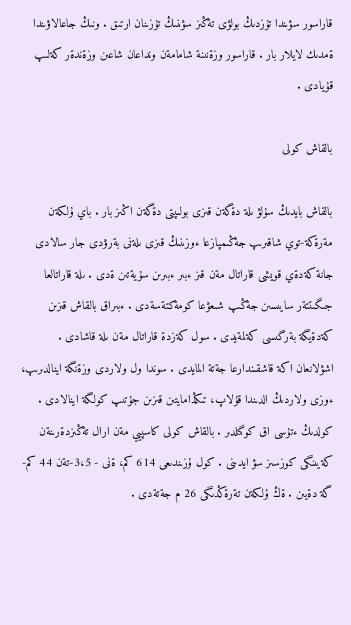قاراسور سۋىندا تۇزدىڭ بولۋى تةڭىز سۋىنىڭ تۇزىنان ارتىق . ونىڭ جاعالاۋىندا ةمدىك لايلار بار . قاراسور وزةنىنة شامامةن ونداعان شاعىن وزةندةر كةلىپ قۇيادى .

بالقاش كولى

بالقاش بايدىڭ سۇلۋ ىلة دةگةن قىزى بولىپتى دةگةن اڭىز بار . باي ۇلكةن مةرةكة-توي شاقىرىپ جةڭىمپازعا ءوزىنىڭ قىزى ىلةنى بةرۋدى جار سالادى جانة كةدةي قويشى قاراتال مةن قىز ءبىر ءبىرىن سۇيةتىن ةدى . ىلة قاراتالعا جىگىتتةر سايىسىن جةڭىپ شىعۋعا كومةكتةسةدى . ءبىراق بالقاش قىزىن كةدةيگة بةرگىسى كةلمةيدى . سول كةزدة قاراتال مةن ىلة قاشادى . اشۋلانعان اكة قاشقىندارعا جةتة المايدى . سوندا ول ولاردى وزةنگة اينالدىرىپ، ءوزى ولاردىڭ الدىندا قۇلاپ، تىڭدامايتىن قىزىن جۇتىپ كولگة اينالادى . كولدىڭ ءتۇسى اق كوگىلدىر . بالقاش كولى كاسپيي مةن ارال تةڭىزدةرىنةن كةيىنگى كوزسىز سۋ ايدىنى . كول ۇزىندىعى 614 كم، ةنى - 3،5-تةن 44 كم-گة دةيىن . ةڭ ۇلكةن تةرةڭدىگى 26 م جةتةدى .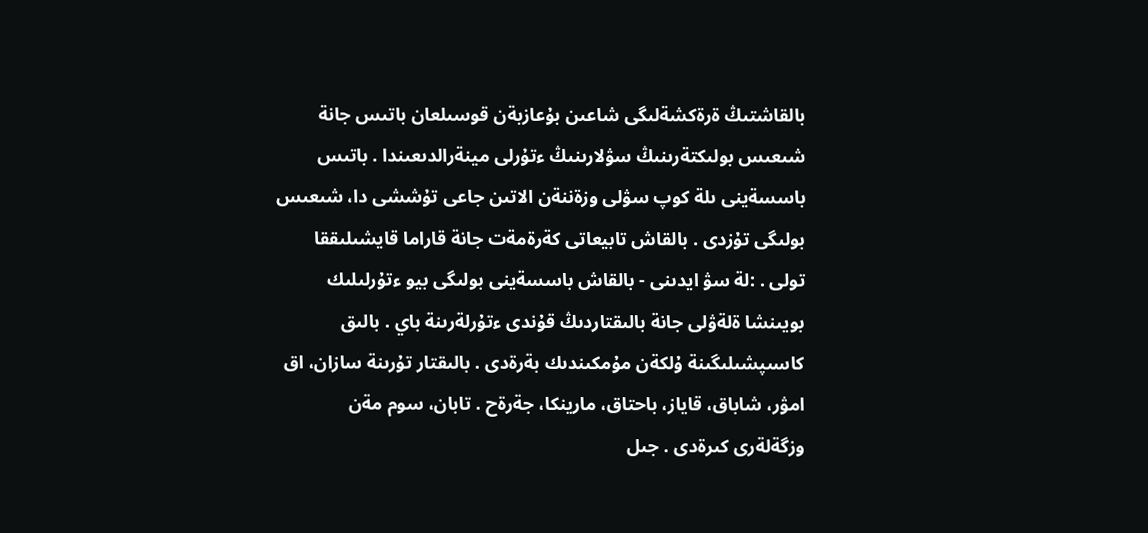بالقاشتىڭ ةرةكشةلىگى شاعىن بۇعازبةن قوسىلعان باتىس جانة شىعىس بولىكتةرىنىڭ سۋلارىنىڭ ءتۇرلى مينةرالدىعىندا . باتىس باسسةينى ىلة كوپ سۋلى وزةننةن الاتىن جاعى تۇششى دا، شىعىس بولىگى تۇزدى . بالقاش تابيعاتى كةرةمةت جانة قاراما قايشىلىققا تولى . :لة سۋ ايدىنى - بالقاش باسسةينى بولىگى بيو ءتۇرلىلىك بويىنشا ةلةۋلى جانة بالىقتاردىڭ قۇندى ءتۇرلةرىنة باي . بالىق كاسىپشىلىگىنة ۇلكةن مۇمكىندىك بةرةدى . بالىقتار تۇرىنة سازان، اق امۋر، شاباق، قاياز، باحتاق، مارينكا، جةرةح . تابان، سوم مةن وزگةلةرى كىرةدى . جىل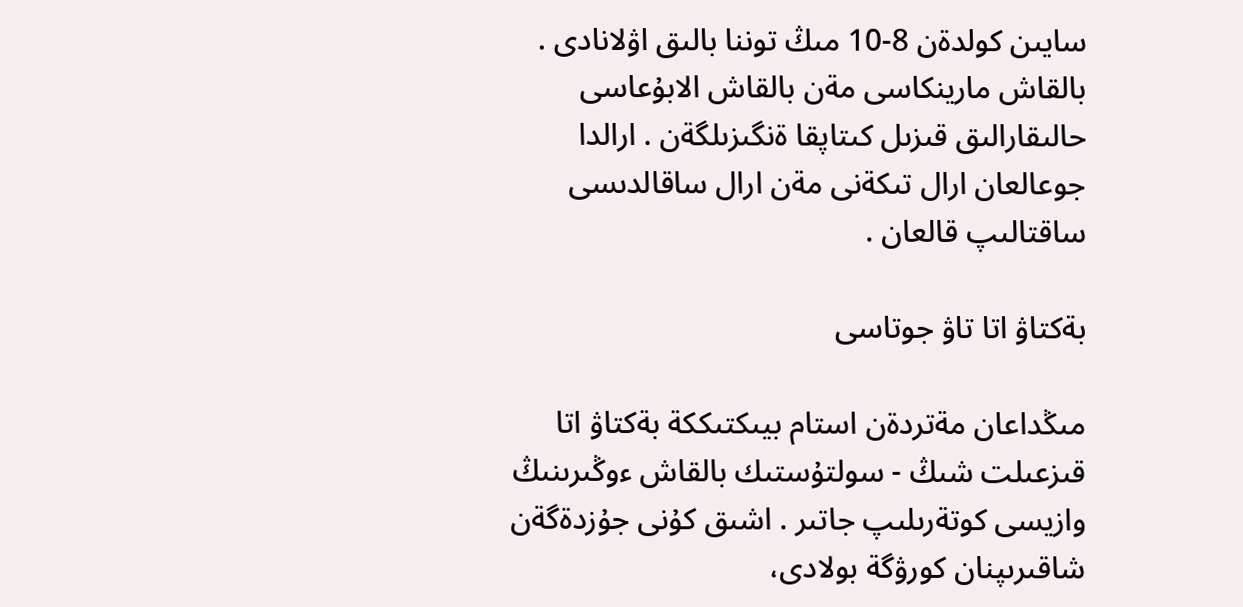سايىن كولدةن 8-10 مىڭ توننا بالىق اۋلانادى . بالقاش مارينكاسى مةن بالقاش الابۇعاسى حالىقارالىق قىزىل كىتاپقا ةنگىزىلگةن . ارالدا جوعالعان ارال تىكةنى مةن ارال ساقالدىسى ساقتالىپ قالعان .

بةكتاۋ اتا تاۋ جوتاسى

مىڭداعان مةتردةن استام بيىكتىككة بةكتاۋ اتا قىزعىلت شىڭ - سولتۇستىك بالقاش ءوڭىرىنىڭ وازيسى كوتةرىلىپ جاتىر . اشىق كۇنى جۇزدةگةن شاقىرىپنان كورۋگة بولادى،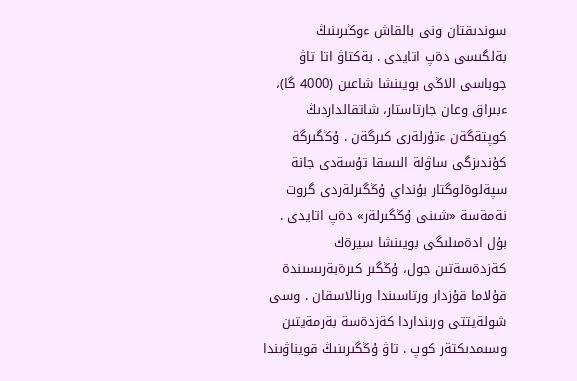سوندىقتان ونى بالقاش ءوڭىرىنىڭ بةلگىسى دةپ اتايدى . بةكتاۋ اتا تاۋ جوباسى الاڭى بويىنشا شاعىن (4000 گا)، ءبىراق وعان جارتاستار، شاتقالداردىڭ كوپتةگةن ءتۇرلةرى كىرگةن . ۇڭگىرگة كۇندىزگى ساۋلة الىسقا تۇسةدى جانة سپةلوةلوگتار بۇنداي ۇڭگىرلةردى گروت نةمةسة «شىنى ۇڭگىرلةر» دةپ اتايدى . بۇل ادةمىلىگى بويىنشا سيرةك كةزدةسةتىن جول، ۇڭگىر كىرةبةرىسىندة قۇلاما قۇزدار ورتاسىندا ورنالاسقان . وسى شولةيتتى ورىنداردا كةزدةسة بةرمةيتىن وسىمدىكتةر كوپ . تاۋ ۇڭگىرىنىڭ قويناۋىندا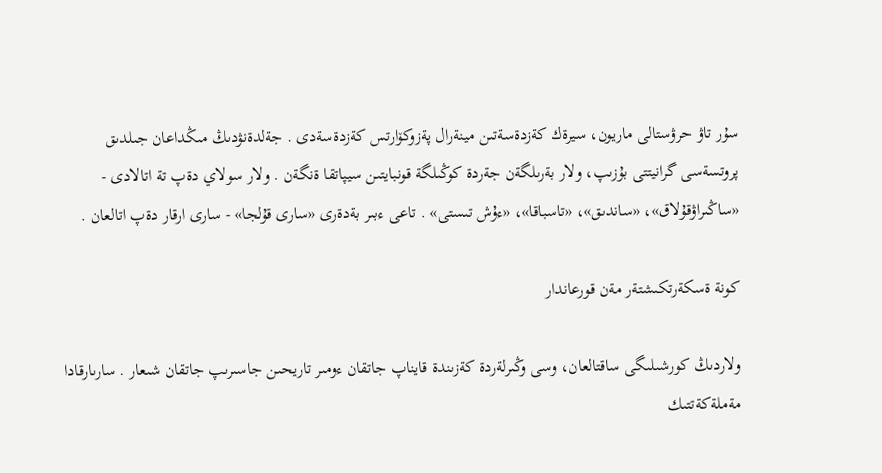سۇر تاۋ حرۋستالى ماريون، سيرةك كةزدةسةتىن مينةرال پةزوكۆارتس كةزدةسةدى . جةلدةنۋدىڭ مىڭداعان جىلدىق پروتسةسى گرانيتتى بۇزىپ، ولار بةرىلگةن جةردة كوڭىلگة قونبايتىن سيپاتقا ةنگةن . ولار سولاي دةپ تة اتالادى - «ساڭىراۋقۇلاق»، «ساندىق»، «تاسباقا»، «ءۇش تىستى» . تاعى ءبىر بةدةرى «سارى قۇلجا» - سارى ارقار دةپ اتالعان .

كونة ةسكةرتكىشتةر مةن قورعاندار

ولاردىڭ كورشىلىگى ساقتالعان، وسى وڭىرلةردة كةزىندة قايناپ جاتقان ءومىر تاريحىن جاسىرىپ جاتقان شىعار . سارىارقادا مةملةكةتتىك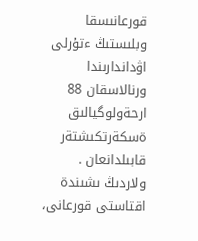قورعانىسقا وبلىستىڭ ءتۇرلى اۋداندارىندا ورنالاسقان 88 ارحةولوگيالىق ةسكةرتكىشتةر قابىلدانعان . ولاردىڭ ىشىندة اقتاستى قورعانى،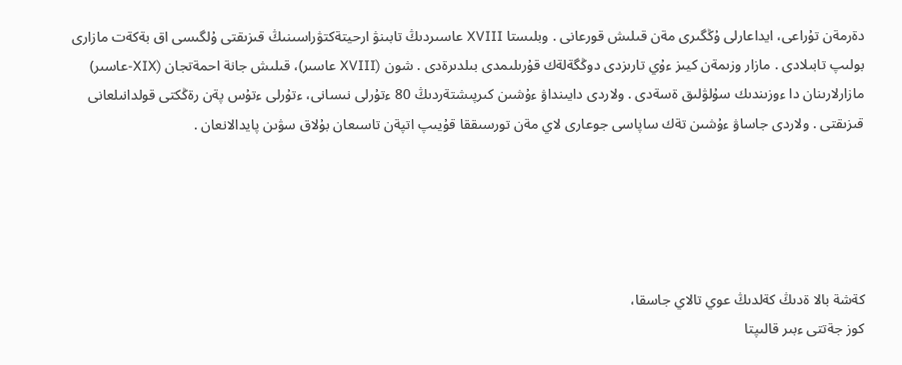دةرمةن تۇراعى، ايداعارلى ۇڭگىرى مةن قىلىش قورعانى . وبلىستا XVIII عاسىردىڭ تابىنۋ ارحيتةكتۋراسىنىڭ قىزىقتى ۇلگىسى اق بةكةت مازارى بولىپ تابىلادى . مازار وزىمةن كيىز ءۇي تارىزدى دوڭگةلةك قۇرىلىمدى بىلدىرةدى . شون (XVIII عاسىر)، قىلىش جانة احمةتجان (XIX-عاسىر) مازارلارىنان دا ءوزىندىك سۇلۋلىق ةسةدى . ولاردى دايىنداۋ ءۇشىن كىرپىشتةردىڭ 80 ءتۇرلى نىسانى، ءتۇرلى ءتۇس پةن رةڭكتى قولدانىلعانى قىزىقتى . ولاردى جاساۋ ءۇشىن تةك ساپاسى جوعارى لاي مةن تورسىققا قۇيىپ اتپةن تاسىعان بۇلاق سۋىن پايدالانعان .





كةشة بالا ةدىڭ كةلدىڭ عوي تالاي جاسقا،
كوز جةتتى ءبىر قالىپتا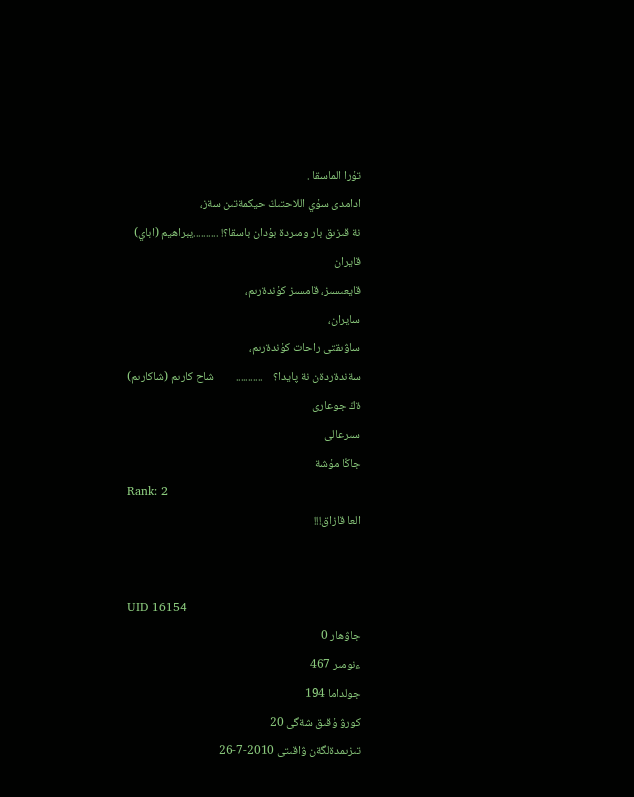تۇرا الماسقا .
ادامدى سۇي اللاحتىڭ حيكمةتىن سةز،
نة قىزىق بار ومىردة بۇدان باسقا؟! ..........يبراھيم (اباي)
قايران
قايعىسىز، قامسىز كۇندةرىم،
سايران،
ساۋىقتى راحات كۇندةرىم،
سةندةردةن نة پايدا؟    ...........        شاح كارىم (شاكارىم)
ةڭ جوعارى
سىرعالى
جاڭا مۇشة
Rank: 2
العا قازاق!!!


UID 16154
جاۋھار 0
ءنومىر 467
جولداما 194
كورۋ ۇقىق شةگى 20
تىزىمدةلگةن ۋاقىتى 2010-7-26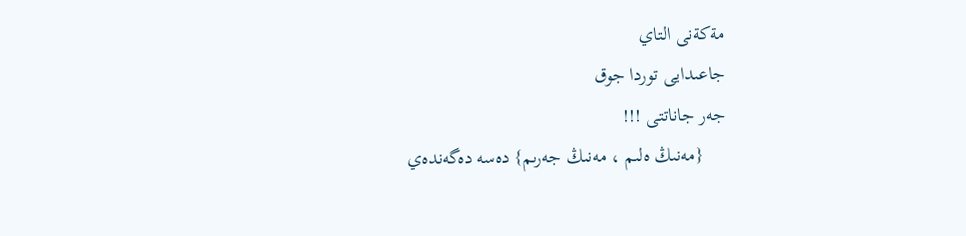مةكةنى التاي
جاعىدايى توردا جوق
جەر جاناتتى !!!
     {مەنىڭ ەلىم ، مەنىڭ جەرىم} دەسە دەگەندەي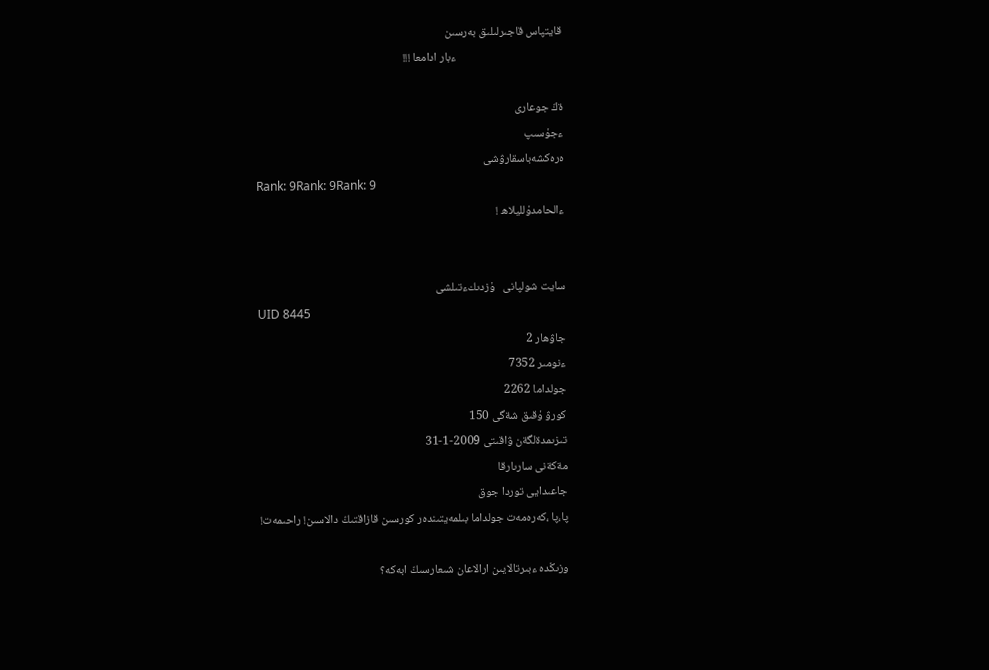قايتپاس قاجىرلىلىق بەرسىن
                                        ءبار ادامعا !!!

ةڭ جوعارى
ءجۇسىپ
ەرەكشەباسقارۋشى
Rank: 9Rank: 9Rank: 9
ءالحامدۇلليلاھ !


سايت شولپانى   ۇزدىكءتىلشى
UID 8445
جاۋھار 2
ءنومىر 7352
جولداما 2262
كورۋ ۇقىق شةگى 150
تىزىمدةلگةن ۋاقىتى 2009-1-31
مةكةنى سارىارقا
جاعىدايى توردا جوق
پا،پا ،كەرەمەت جولداما بىلمەيتىندەر كورسىن قازاقتىڭ دالاسىن! راحىمەت!

وزىڭدە ءبىرتالايىن ارالاعان شىعارسىڭ ابەكە؟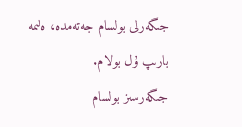جىگەرلى بولسام جەتەمدە، ەلىمە بارىپ ۇل بولام.
جىگەرسىز بولسام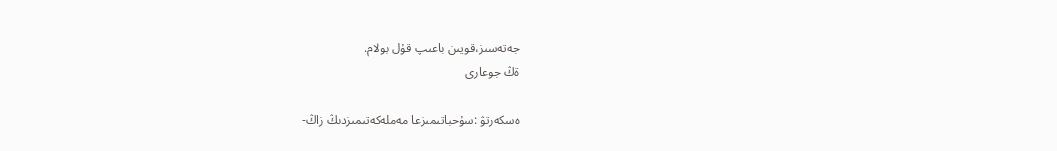جەتەسىز،قويىن باعىپ قۇل بولام.
ةڭ جوعارى

ەسكەرتۋ :سۇحباتىمىزعا مەملەكەتىمىزدىڭ زاڭ-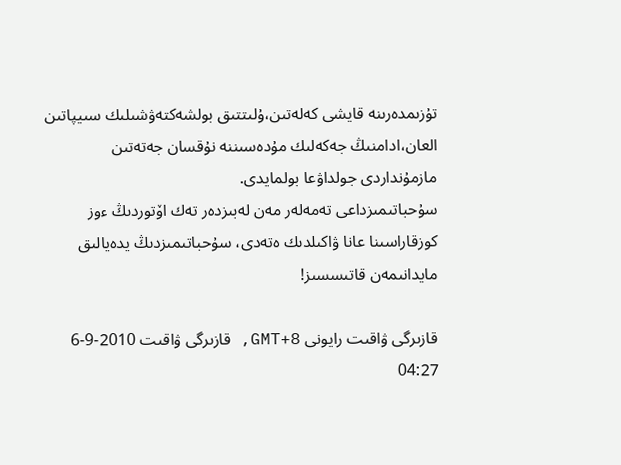تۇزىمدەرىنە قايشى كەلەتىن،ۇلىتتىق بولشەكتەۋشىلىك سىيپاتىن العان،ادامنىڭ جەكەلىك مۇدەسىننە نۇقسان جەتەتىن مازمۇنداردى جولداۋعا بولمايدى.
سۇحباتىمىزداعى تەمەلەر مەن لەبىزدەر تەك اۆتوردىڭ ءوز كوزقاراسىنا عانا ۋاكىلدىك ەتەدى، سۇحباتىمىزدىڭ يدەيالىق مايدانىمەن قاتىسسىز!

قازىرگى ۋاقىت رايونى GMT+8, قازىرگى ۋاقىت 2010-9-6 04:27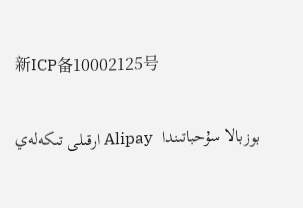新ICP备10002125号

    بوزبالا سۇحباتىندا  Alipay ارقىلى تىكەلەي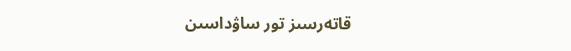قاتەرسىز تور ساۋداسىن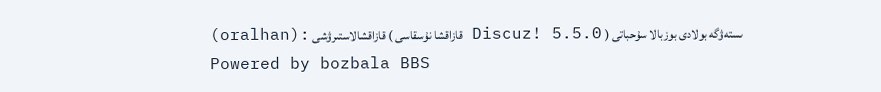ىستەۋگە بولادى بوزبالا سۇحباتى ( Discuz! 5.5.0 قازاقشا نۇسقاسى ) قازاقشالاستىرۋشى :(oralhan)
Powered by bozbala BBS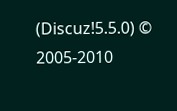(Discuz!5.5.0) © 2005-2010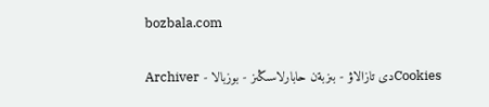bozbala.com

Cookiesدى تازالاۋ - بىزبةن حابارلاسىڭىز - بوزبالا - Archiver